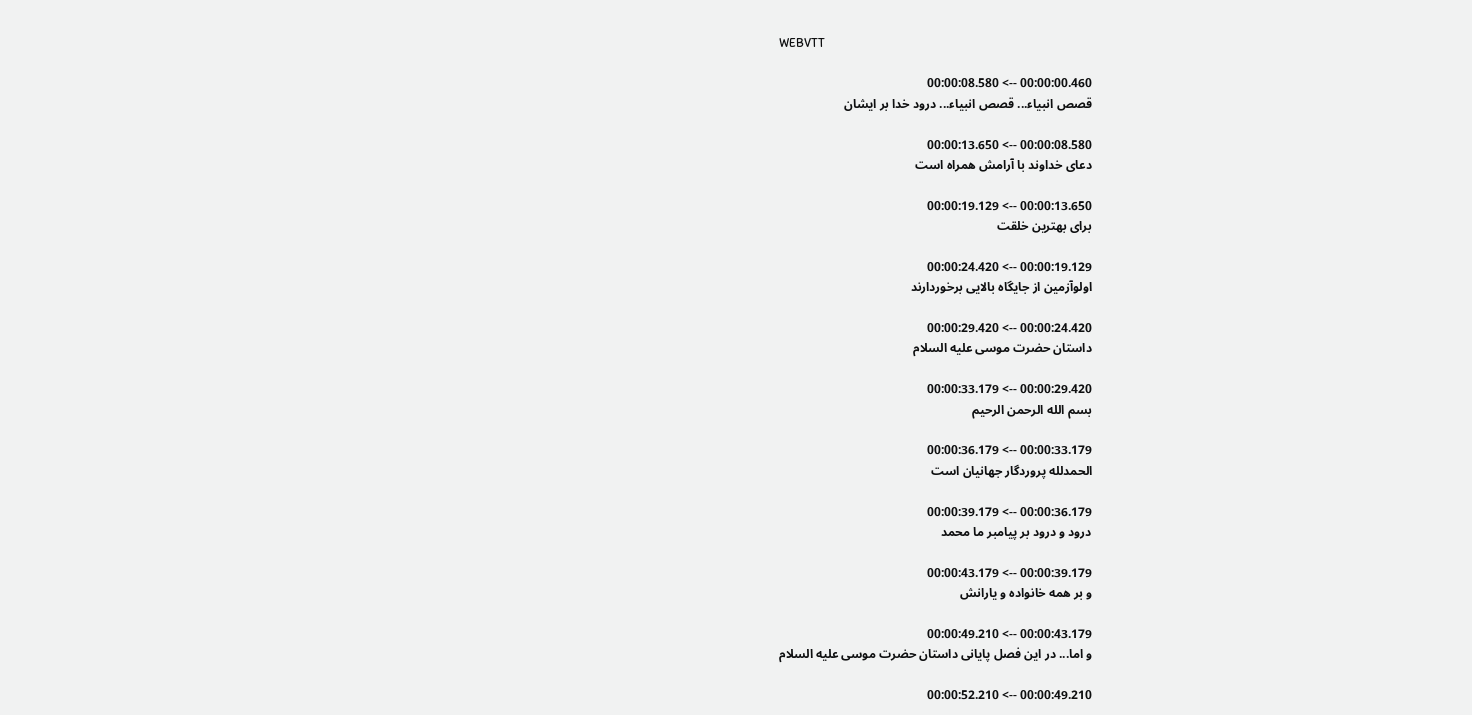WEBVTT

00:00:00.460 --> 00:00:08.580
قصص انبیاء... قصص انبیاء... درود خدا بر ایشان

00:00:08.580 --> 00:00:13.650
دعای خداوند با آرامش همراه است

00:00:13.650 --> 00:00:19.129
برای بهترین خلقت

00:00:19.129 --> 00:00:24.420
اولوآزمین از جایگاه بالایی برخوردارند

00:00:24.420 --> 00:00:29.420
داستان حضرت موسی علیه السلام

00:00:29.420 --> 00:00:33.179
بسم الله الرحمن الرحیم

00:00:33.179 --> 00:00:36.179
الحمدلله پروردگار جهانیان است

00:00:36.179 --> 00:00:39.179
درود و درود بر پیامبر ما محمد

00:00:39.179 --> 00:00:43.179
و بر همه خانواده و یارانش

00:00:43.179 --> 00:00:49.210
و اما... در این فصل پایانی داستان حضرت موسی علیه السلام

00:00:49.210 --> 00:00:52.210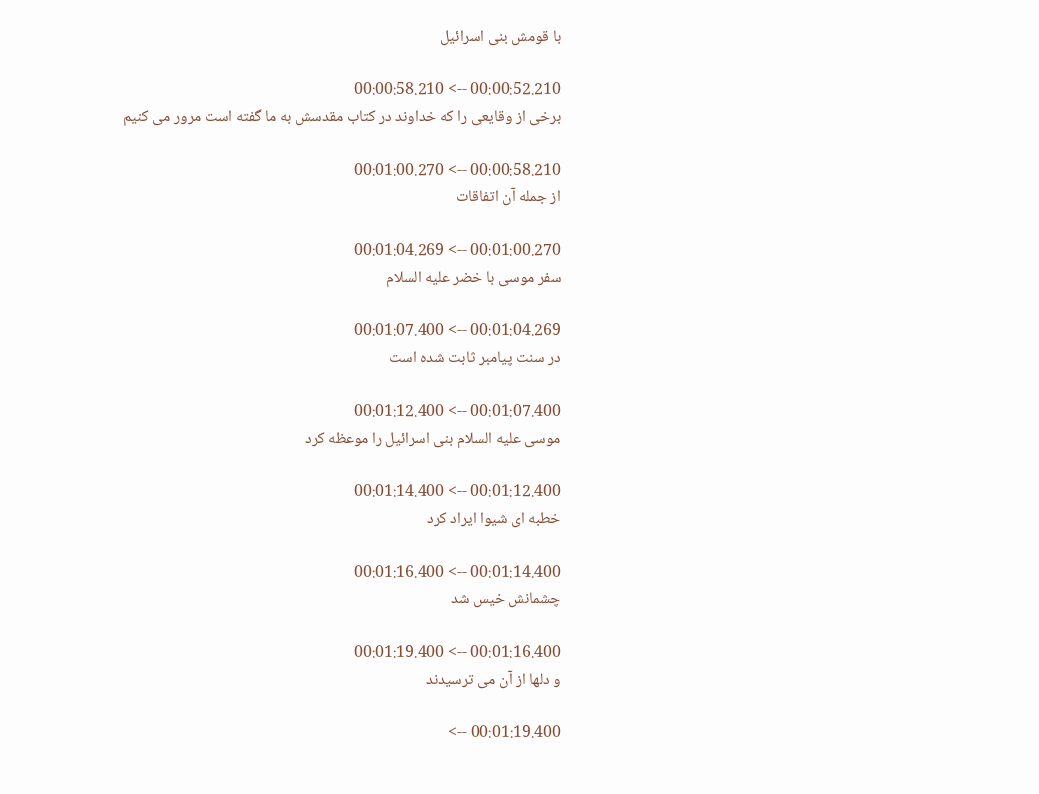با قومش بنی اسرائیل

00:00:52.210 --> 00:00:58.210
برخی از وقایعی را که خداوند در کتاب مقدسش به ما گفته است مرور می کنیم

00:00:58.210 --> 00:01:00.270
از جمله آن اتفاقات

00:01:00.270 --> 00:01:04.269
سفر موسی با خضر علیه السلام

00:01:04.269 --> 00:01:07.400
در سنت پیامبر ثابت شده است

00:01:07.400 --> 00:01:12.400
موسی علیه السلام بنی اسرائیل را موعظه کرد

00:01:12.400 --> 00:01:14.400
خطبه ای شیوا ایراد کرد

00:01:14.400 --> 00:01:16.400
چشمانش خیس شد

00:01:16.400 --> 00:01:19.400
و دلها از آن می ترسیدند

00:01:19.400 -->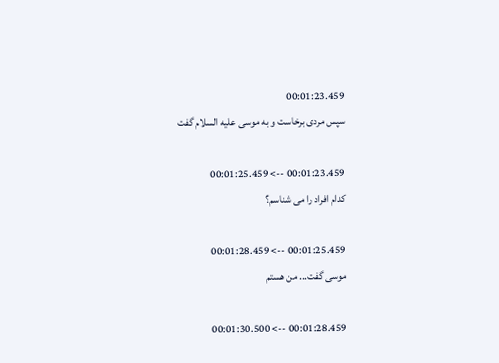00:01:23.459
سپس مردی برخاست و به موسی علیه السلام گفت

00:01:23.459 --> 00:01:25.459
کدام افراد را می شناسم؟

00:01:25.459 --> 00:01:28.459
موسی گفت... من هستم

00:01:28.459 --> 00:01:30.500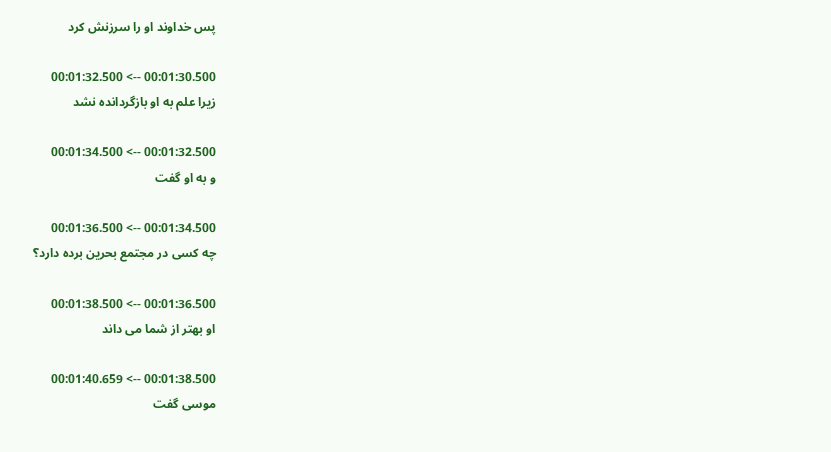پس خداوند او را سرزنش کرد

00:01:30.500 --> 00:01:32.500
زیرا علم به او بازگردانده نشد

00:01:32.500 --> 00:01:34.500
و به او گفت

00:01:34.500 --> 00:01:36.500
چه کسی در مجتمع بحرین برده دارد؟

00:01:36.500 --> 00:01:38.500
او بهتر از شما می داند

00:01:38.500 --> 00:01:40.659
موسی گفت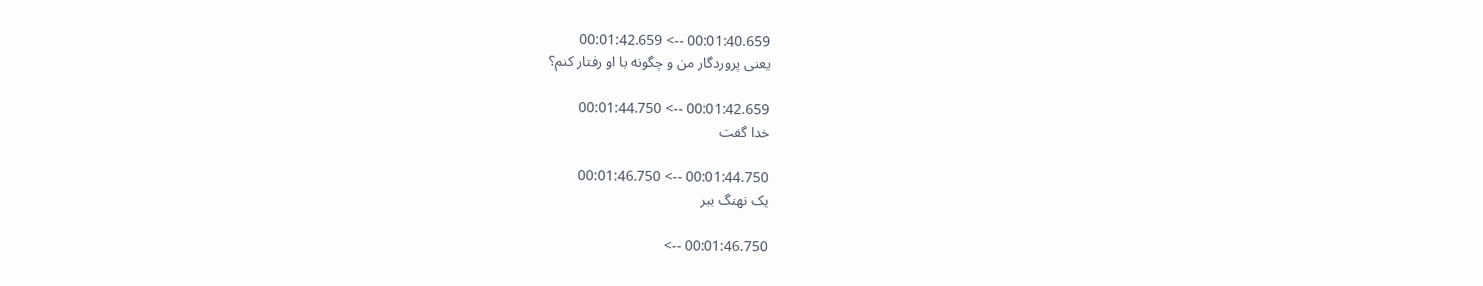00:01:40.659 --> 00:01:42.659
یعنی پروردگار من و چگونه با او رفتار کنم؟

00:01:42.659 --> 00:01:44.750
خدا گفت

00:01:44.750 --> 00:01:46.750
یک نهنگ ببر

00:01:46.750 -->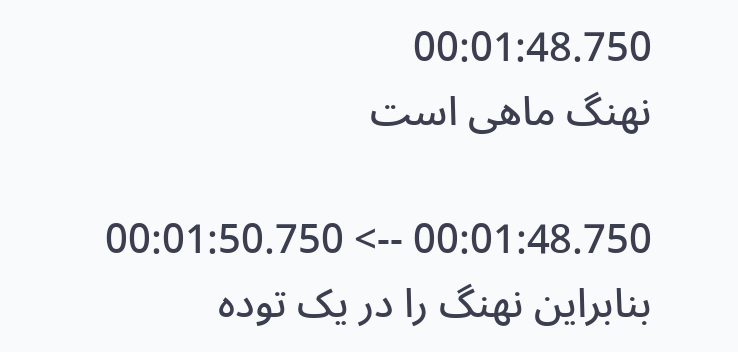00:01:48.750
نهنگ ماهی است

00:01:48.750 --> 00:01:50.750
بنابراین نهنگ را در یک توده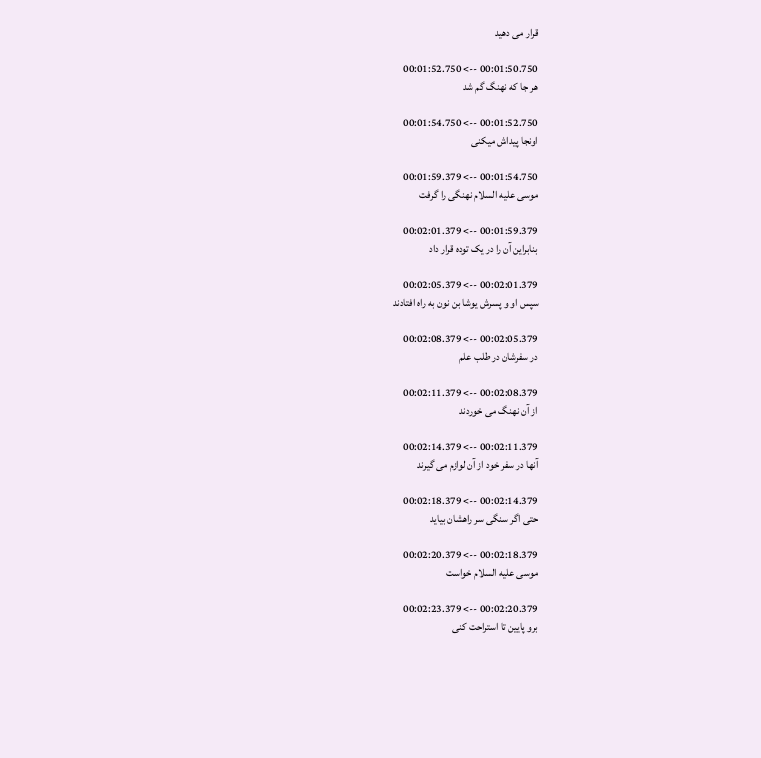قرار می دهید

00:01:50.750 --> 00:01:52.750
هر جا که نهنگ گم شد

00:01:52.750 --> 00:01:54.750
اونجا پیداش میکنی

00:01:54.750 --> 00:01:59.379
موسی علیه السلام نهنگی را گرفت

00:01:59.379 --> 00:02:01.379
بنابراین آن را در یک توده قرار داد

00:02:01.379 --> 00:02:05.379
سپس او و پسرش یوشا بن نون به راه افتادند

00:02:05.379 --> 00:02:08.379
در سفرشان در طلب علم

00:02:08.379 --> 00:02:11.379
از آن نهنگ می خوردند

00:02:11.379 --> 00:02:14.379
آنها در سفر خود از آن لوازم می گیرند

00:02:14.379 --> 00:02:18.379
حتی اگر سنگی سر راهشان بیاید

00:02:18.379 --> 00:02:20.379
موسی علیه السلام خواست

00:02:20.379 --> 00:02:23.379
برو پایین تا استراحت کنی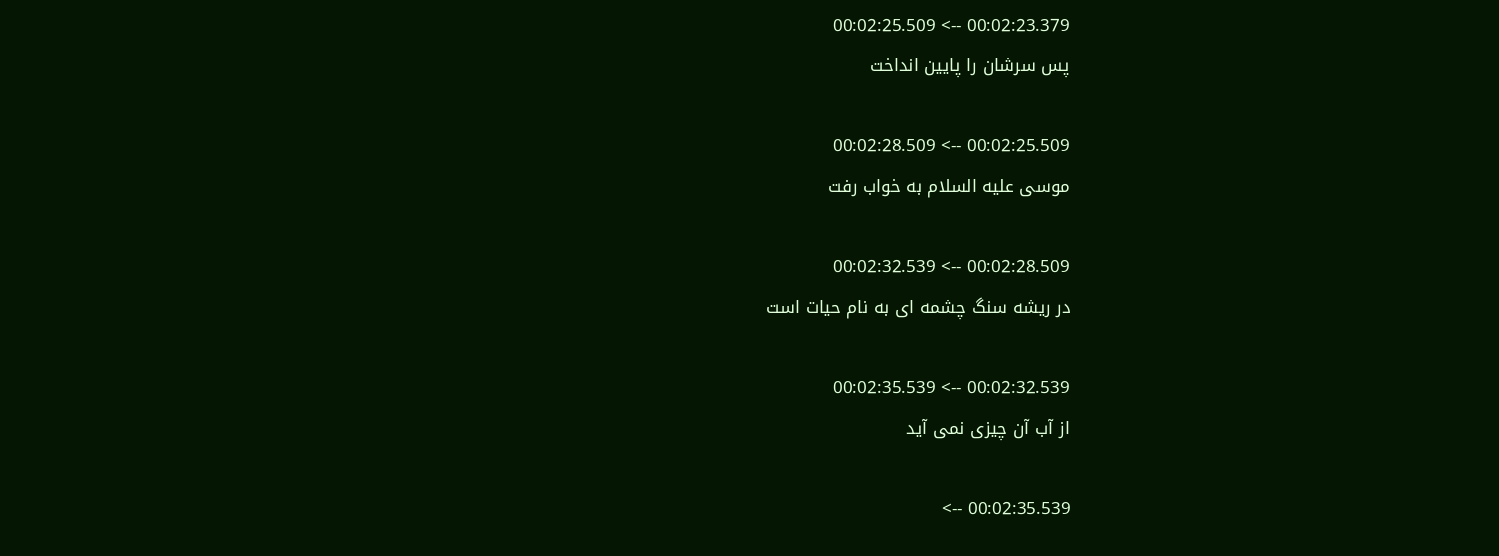00:02:23.379 --> 00:02:25.509
پس سرشان را پایین انداخت

00:02:25.509 --> 00:02:28.509
موسی علیه السلام به خواب رفت

00:02:28.509 --> 00:02:32.539
در ریشه سنگ چشمه ای به نام حیات است

00:02:32.539 --> 00:02:35.539
از آب آن چیزی نمی آید

00:02:35.539 -->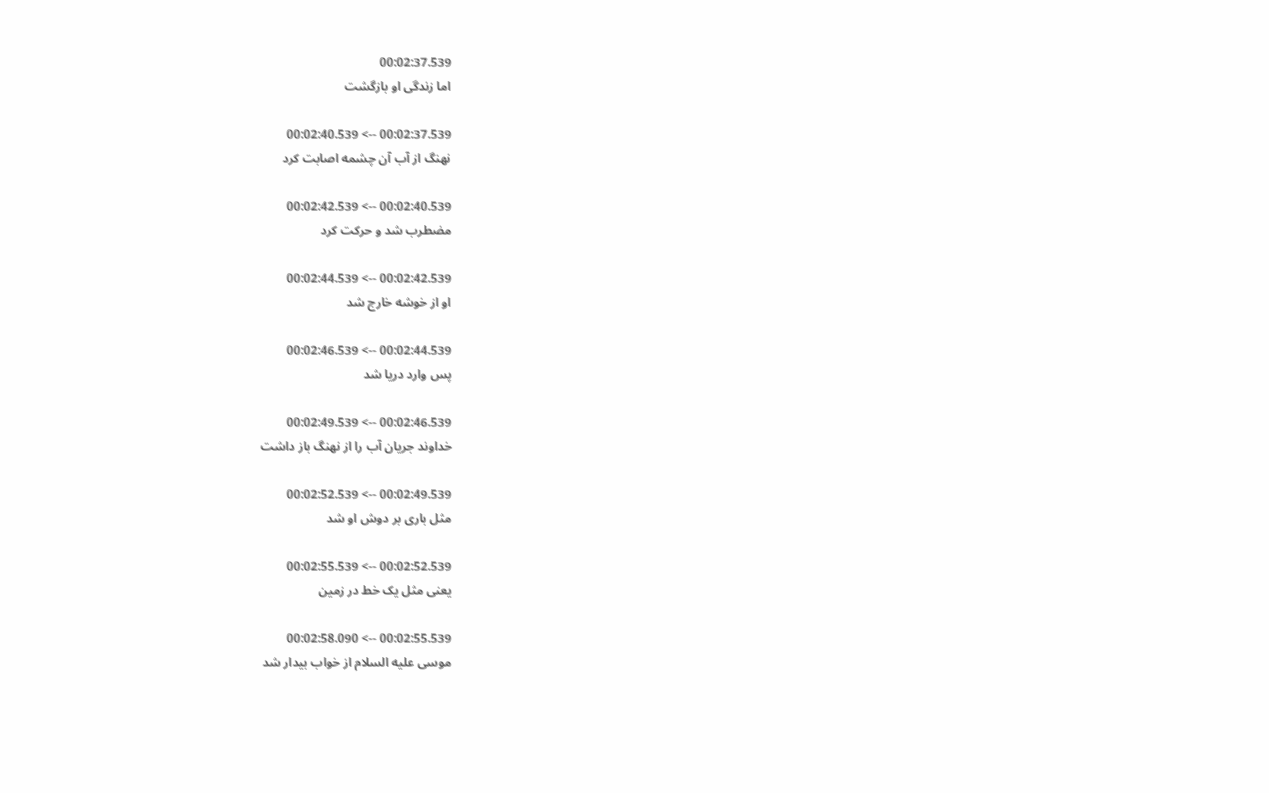00:02:37.539
اما زندگی او بازگشت

00:02:37.539 --> 00:02:40.539
نهنگ از آب آن چشمه اصابت کرد

00:02:40.539 --> 00:02:42.539
مضطرب شد و حرکت کرد

00:02:42.539 --> 00:02:44.539
او از خوشه خارج شد

00:02:44.539 --> 00:02:46.539
پس وارد دریا شد

00:02:46.539 --> 00:02:49.539
خداوند جریان آب را از نهنگ باز داشت

00:02:49.539 --> 00:02:52.539
مثل باری بر دوش او شد

00:02:52.539 --> 00:02:55.539
یعنی مثل یک خط در زمین

00:02:55.539 --> 00:02:58.090
موسی علیه السلام از خواب بیدار شد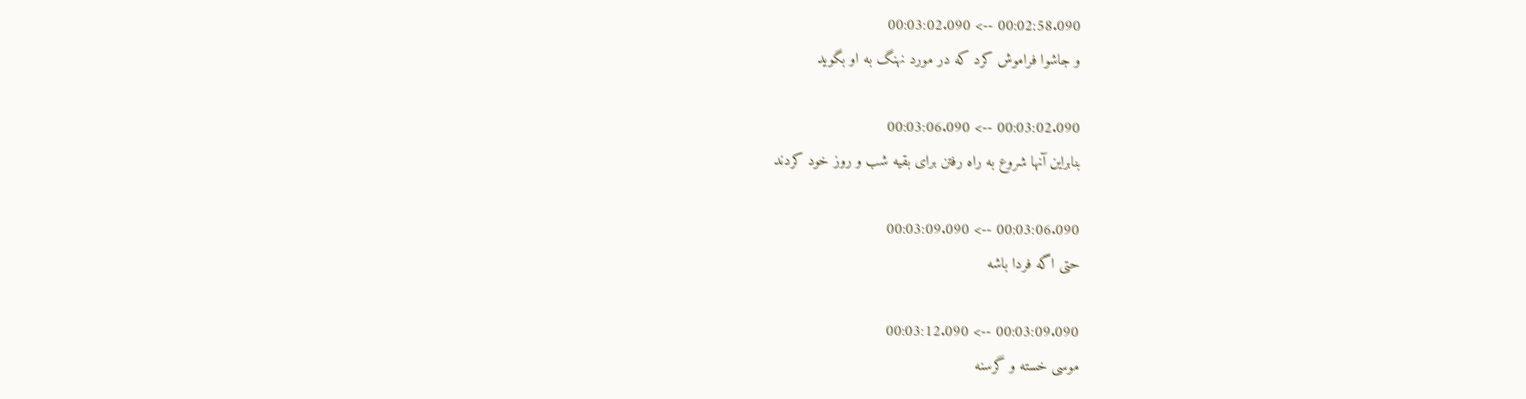00:02:58.090 --> 00:03:02.090
و جاشوا فراموش کرد که در مورد نهنگ به او بگوید

00:03:02.090 --> 00:03:06.090
بنابراین آنها شروع به راه رفتن برای بقیه شب و روز خود کردند

00:03:06.090 --> 00:03:09.090
حتی اگه فردا باشه

00:03:09.090 --> 00:03:12.090
موسی خسته و گرسنه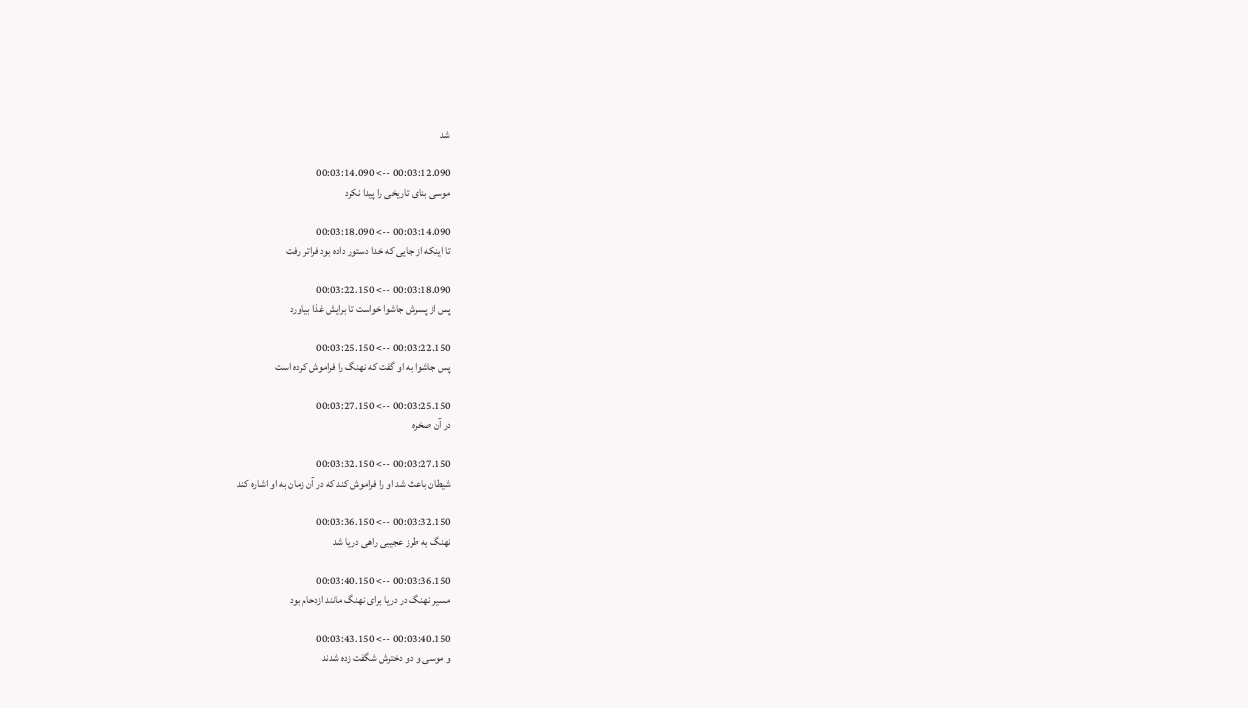شد

00:03:12.090 --> 00:03:14.090
موسی بنای تاریخی را پیدا نکرد

00:03:14.090 --> 00:03:18.090
تا اینکه از جایی که خدا دستور داده بود فراتر رفت

00:03:18.090 --> 00:03:22.150
پس از پسرش جاشوا خواست تا برایش غذا بیاورد

00:03:22.150 --> 00:03:25.150
پس جاشوا به او گفت که نهنگ را فراموش کرده است

00:03:25.150 --> 00:03:27.150
در آن صخره

00:03:27.150 --> 00:03:32.150
شیطان باعث شد او را فراموش کند که در آن زمان به او اشاره کند

00:03:32.150 --> 00:03:36.150
نهنگ به طرز عجیبی راهی دریا شد

00:03:36.150 --> 00:03:40.150
مسیر نهنگ در دریا برای نهنگ مانند ازدحام بود

00:03:40.150 --> 00:03:43.150
و موسی و دو دخترش شگفت زده شدند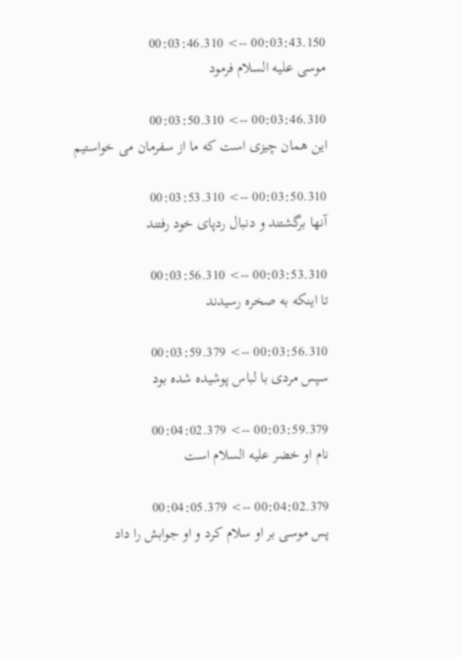00:03:43.150 --> 00:03:46.310
موسی علیه السلام فرمود

00:03:46.310 --> 00:03:50.310
این همان چیزی است که ما از سفرمان می خواستیم

00:03:50.310 --> 00:03:53.310
آنها برگشتند و دنبال ردپای خود رفتند

00:03:53.310 --> 00:03:56.310
تا اینکه به صخره رسیدند

00:03:56.310 --> 00:03:59.379
سپس مردی با لباس پوشیده شده بود

00:03:59.379 --> 00:04:02.379
نام او خضر علیه السلام است

00:04:02.379 --> 00:04:05.379
پس موسی بر او سلام کرد و او جوابش را داد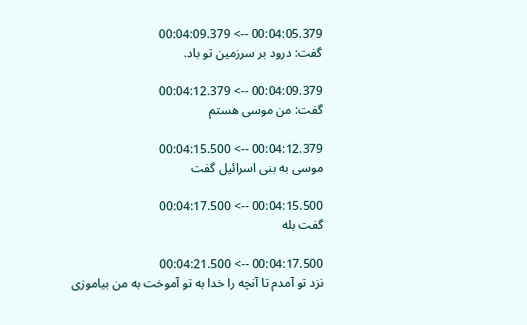00:04:05.379 --> 00:04:09.379
گفت: درود بر سرزمین تو باد.

00:04:09.379 --> 00:04:12.379
گفت: من موسی هستم

00:04:12.379 --> 00:04:15.500
موسی به بنی اسرائیل گفت

00:04:15.500 --> 00:04:17.500
گفت بله

00:04:17.500 --> 00:04:21.500
نزد تو آمدم تا آنچه را خدا به تو آموخت به من بیاموزی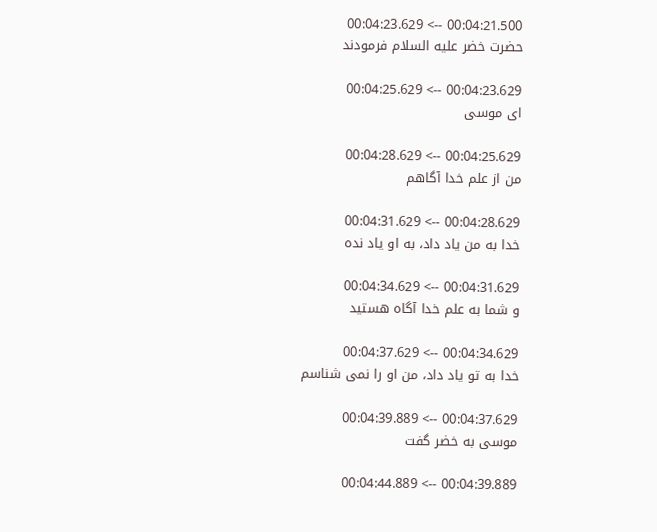00:04:21.500 --> 00:04:23.629
حضرت خضر علیه السلام فرمودند

00:04:23.629 --> 00:04:25.629
ای موسی

00:04:25.629 --> 00:04:28.629
من از علم خدا آگاهم

00:04:28.629 --> 00:04:31.629
خدا به من یاد داد، به او یاد نده

00:04:31.629 --> 00:04:34.629
و شما به علم خدا آگاه هستید

00:04:34.629 --> 00:04:37.629
خدا به تو یاد داد، من او را نمی شناسم

00:04:37.629 --> 00:04:39.889
موسی به خضر گفت

00:04:39.889 --> 00:04:44.889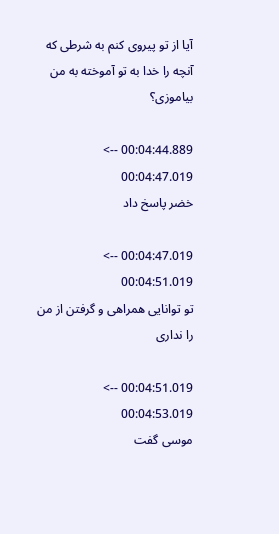آیا از تو پیروی کنم به شرطی که آنچه را خدا به تو آموخته به من بیاموزی؟

00:04:44.889 --> 00:04:47.019
خضر پاسخ داد

00:04:47.019 --> 00:04:51.019
تو توانایی همراهی و گرفتن از من را نداری

00:04:51.019 --> 00:04:53.019
موسی گفت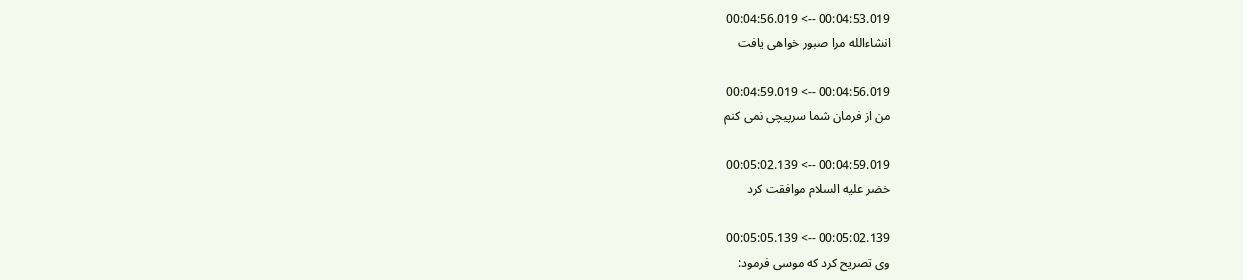00:04:53.019 --> 00:04:56.019
انشاءالله مرا صبور خواهی یافت

00:04:56.019 --> 00:04:59.019
من از فرمان شما سرپیچی نمی کنم

00:04:59.019 --> 00:05:02.139
خضر علیه السلام موافقت کرد

00:05:02.139 --> 00:05:05.139
وی تصریح کرد که موسی فرمود: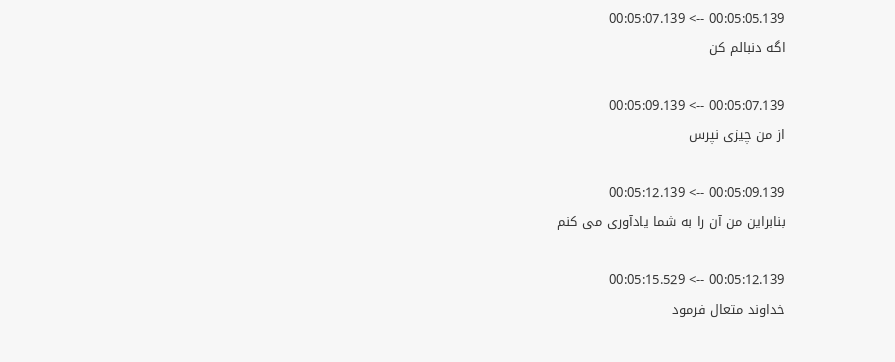00:05:05.139 --> 00:05:07.139
اگه دنبالم کن

00:05:07.139 --> 00:05:09.139
از من چیزی نپرس

00:05:09.139 --> 00:05:12.139
بنابراین من آن را به شما یادآوری می کنم

00:05:12.139 --> 00:05:15.529
خداوند متعال فرمود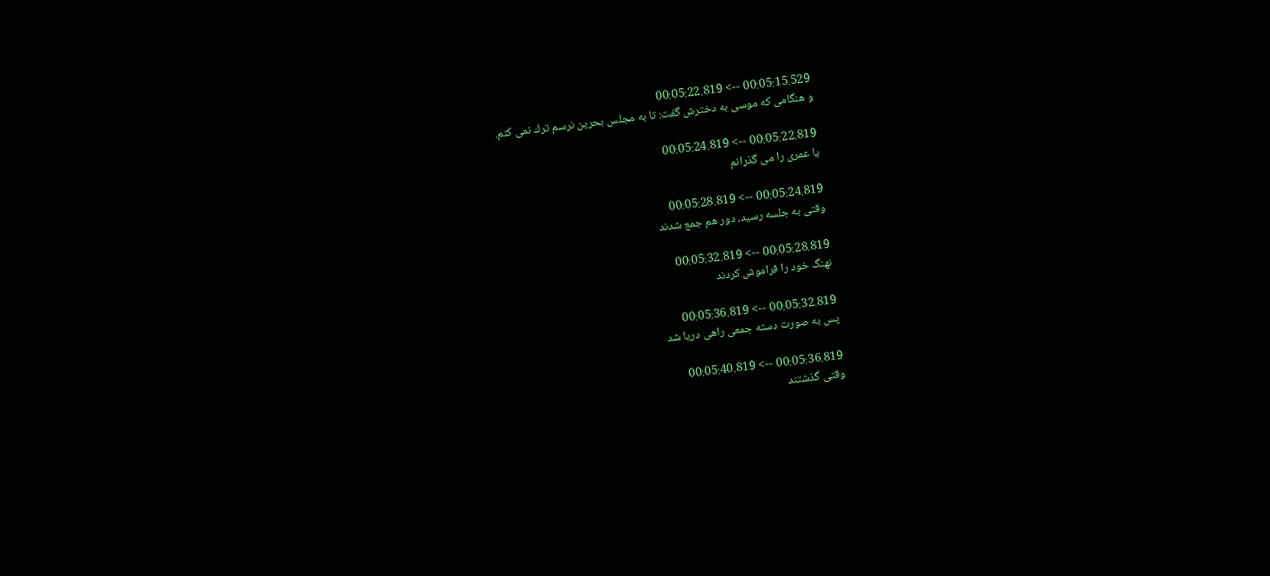00:05:15.529 --> 00:05:22.819
و هنگامى كه موسى به دخترش گفت: تا به مجلس بحرين نرسم ترك نمى كنم.

00:05:22.819 --> 00:05:24.819
یا عمری را می گذرانم

00:05:24.819 --> 00:05:28.819
وقتی به جلسه رسید، دور هم جمع شدند

00:05:28.819 --> 00:05:32.819
نهنگ خود را فراموش کردند

00:05:32.819 --> 00:05:36.819
پس به صورت دسته جمعی راهی دریا شد

00:05:36.819 --> 00:05:40.819
وقتی گذشتند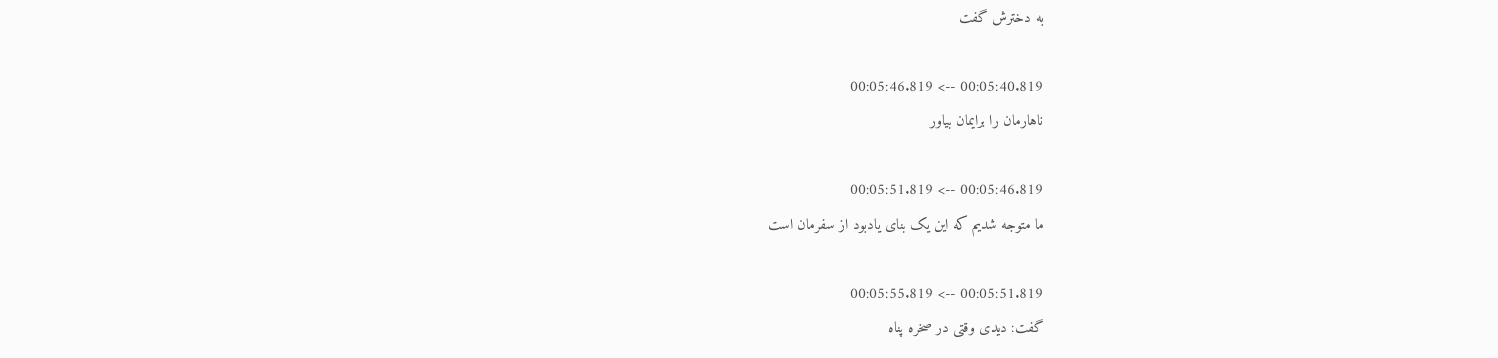به دخترش گفت

00:05:40.819 --> 00:05:46.819
ناهارمان را برایمان بیاور

00:05:46.819 --> 00:05:51.819
ما متوجه شدیم که این یک بنای یادبود از سفرمان است

00:05:51.819 --> 00:05:55.819
گفت: دیدی وقتی در صخره پناه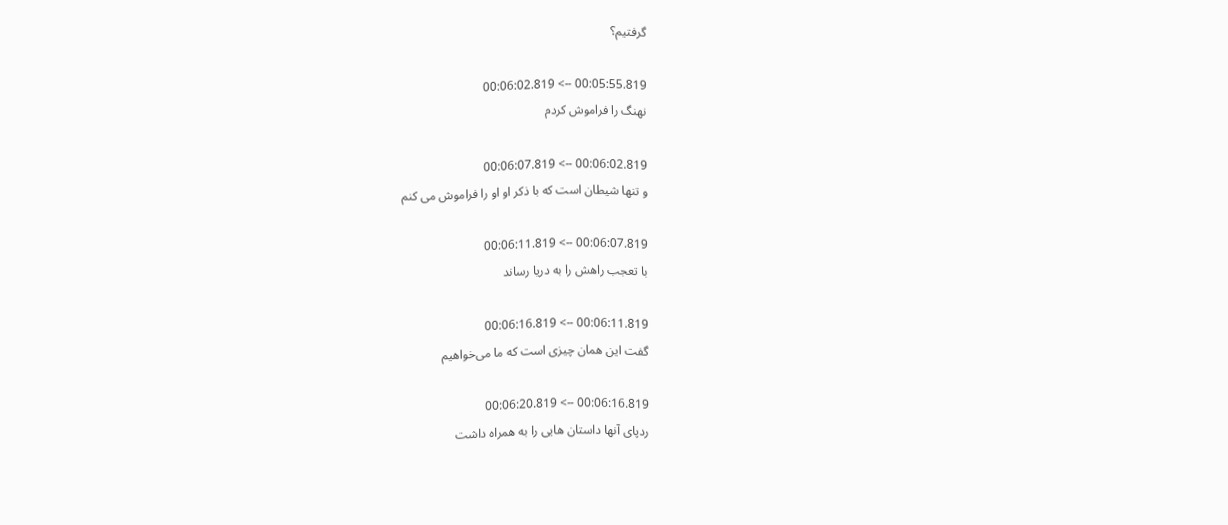گرفتیم؟

00:05:55.819 --> 00:06:02.819
نهنگ را فراموش کردم

00:06:02.819 --> 00:06:07.819
و تنها شیطان است که با ذکر او او را فراموش می کنم

00:06:07.819 --> 00:06:11.819
با تعجب راهش را به دریا رساند

00:06:11.819 --> 00:06:16.819
گفت این همان چیزی است که ما می‌خواهیم

00:06:16.819 --> 00:06:20.819
ردپای آنها داستان هایی را به همراه داشت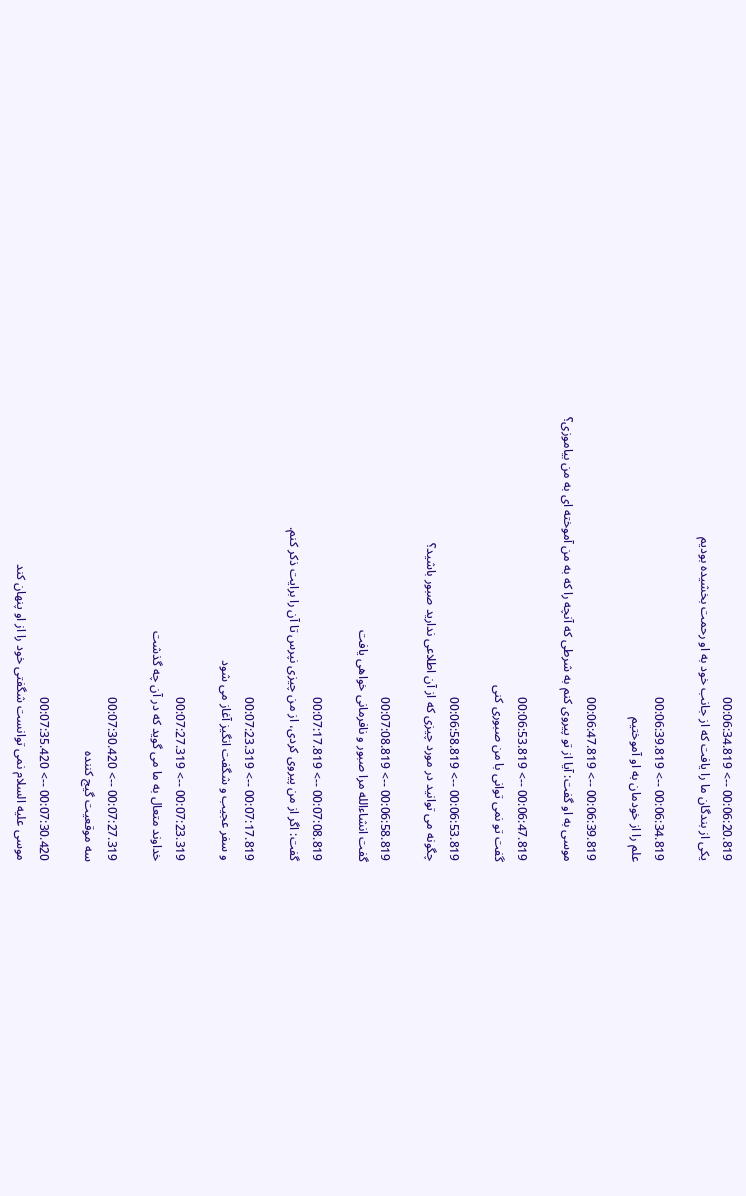00:06:20.819 --> 00:06:34.819
یکی از بندگان ما را یافت که از جانب خود به او رحمت بخشیده بودیم

00:06:34.819 --> 00:06:39.819
علم را از خودمان به او آموختیم

00:06:39.819 --> 00:06:47.819
موسی به او گفت: آیا از تو پیروی کنم به شرطی که آنچه را که به من آموخته ای به من بیاموزی؟

00:06:47.819 --> 00:06:53.819
گفت تو نمی توانی با من صبوری کنی

00:06:53.819 --> 00:06:58.819
چگونه می توانید در مورد چیزی که از آن اطلاعی ندارید صبور باشید؟

00:06:58.819 --> 00:07:08.819
گفت انشاءالله مرا صبور و نافرمانی خواهی یافت

00:07:08.819 --> 00:07:17.819
گفت: اگر از من پیروی کردی، از من چیزی نپرس تا آن را برایت ذکر کنم.

00:07:17.819 --> 00:07:23.319
و سفر عجیب و شگفت انگیز آغاز می شود

00:07:23.319 --> 00:07:27.319
خداوند متعال به ما می گوید که در آن چه گذشت

00:07:27.319 --> 00:07:30.420
سه موقعیت گیج کننده

00:07:30.420 --> 00:07:35.420
موسی علیه السلام نمی توانست شگفتی خود را از او پنهان کند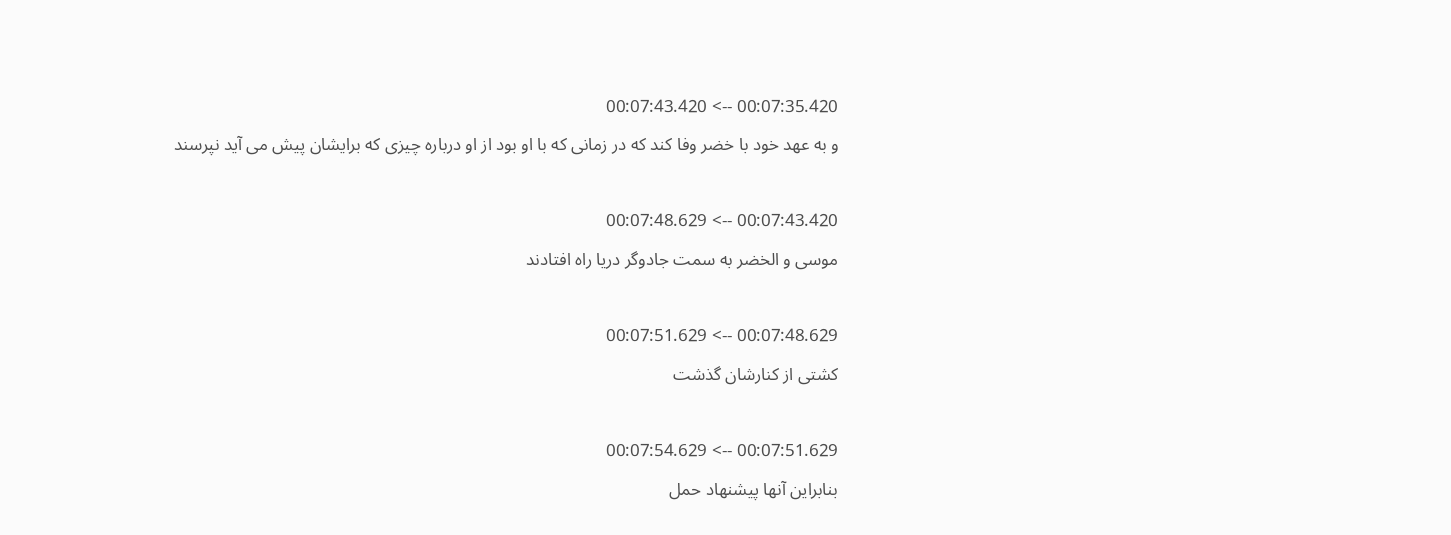00:07:35.420 --> 00:07:43.420
و به عهد خود با خضر وفا کند که در زمانی که با او بود از او درباره چیزی که برایشان پیش می آید نپرسند

00:07:43.420 --> 00:07:48.629
موسی و الخضر به سمت جادوگر دریا راه افتادند

00:07:48.629 --> 00:07:51.629
کشتی از کنارشان گذشت

00:07:51.629 --> 00:07:54.629
بنابراین آنها پیشنهاد حمل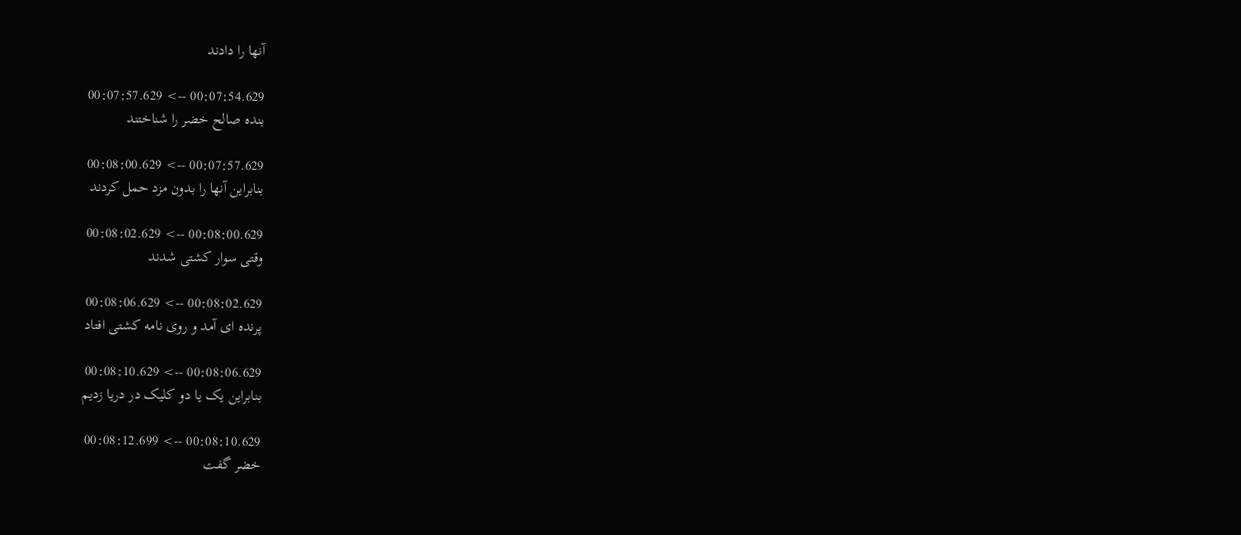آنها را دادند

00:07:54.629 --> 00:07:57.629
بنده صالح خضر را شناختند

00:07:57.629 --> 00:08:00.629
بنابراین آنها را بدون مزد حمل کردند

00:08:00.629 --> 00:08:02.629
وقتی سوار کشتی شدند

00:08:02.629 --> 00:08:06.629
پرنده ای آمد و روی نامه کشتی افتاد

00:08:06.629 --> 00:08:10.629
بنابراین یک یا دو کلیک در دریا زدیم

00:08:10.629 --> 00:08:12.699
خضر گفت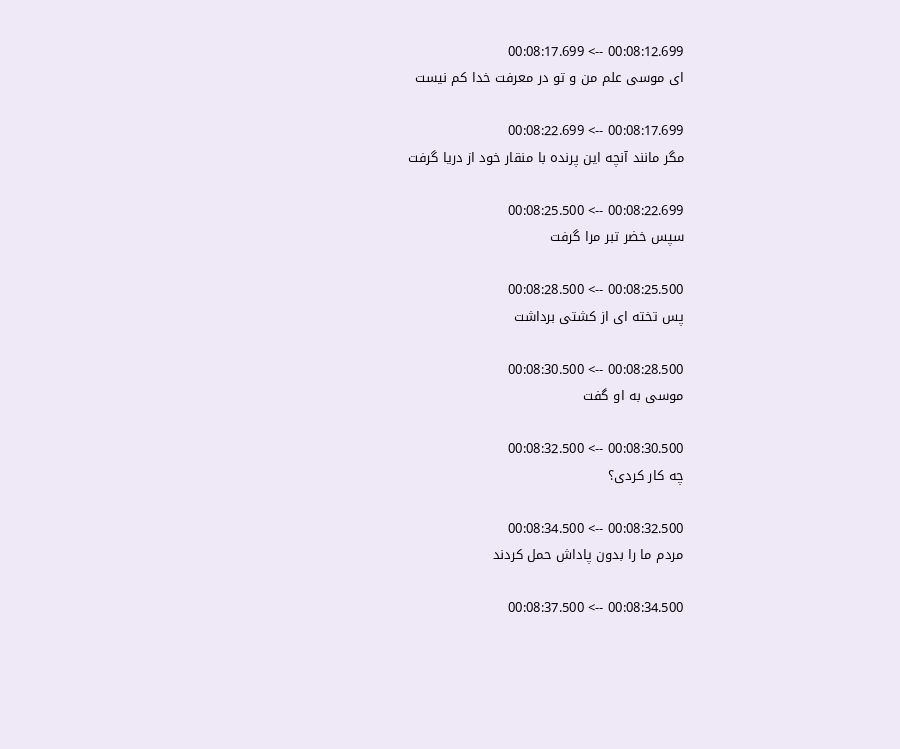00:08:12.699 --> 00:08:17.699
ای موسی علم من و تو در معرفت خدا کم نیست

00:08:17.699 --> 00:08:22.699
مگر مانند آنچه این پرنده با منقار خود از دریا گرفت

00:08:22.699 --> 00:08:25.500
سپس خضر تبر مرا گرفت

00:08:25.500 --> 00:08:28.500
پس تخته ای از کشتی برداشت

00:08:28.500 --> 00:08:30.500
موسی به او گفت

00:08:30.500 --> 00:08:32.500
چه کار کردی؟

00:08:32.500 --> 00:08:34.500
مردم ما را بدون پاداش حمل کردند

00:08:34.500 --> 00:08:37.500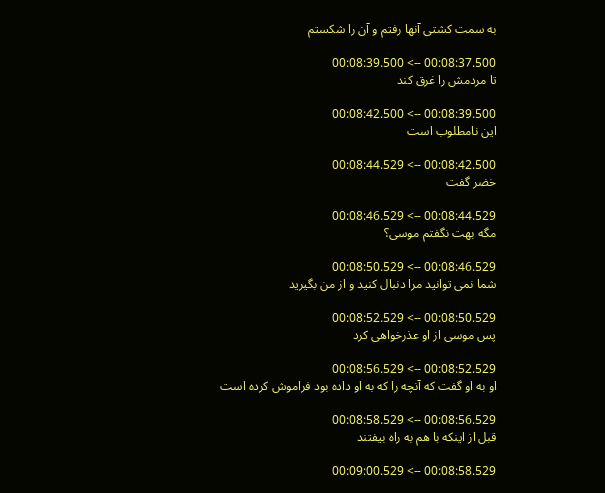به سمت کشتی آنها رفتم و آن را شکستم

00:08:37.500 --> 00:08:39.500
تا مردمش را غرق کند

00:08:39.500 --> 00:08:42.500
این نامطلوب است

00:08:42.500 --> 00:08:44.529
خضر گفت

00:08:44.529 --> 00:08:46.529
مگه بهت نگفتم موسی؟

00:08:46.529 --> 00:08:50.529
شما نمی توانید مرا دنبال کنید و از من بگیرید

00:08:50.529 --> 00:08:52.529
پس موسی از او عذرخواهی کرد

00:08:52.529 --> 00:08:56.529
او به او گفت که آنچه را که به او داده بود فراموش کرده است

00:08:56.529 --> 00:08:58.529
قبل از اینکه با هم به راه بیفتند

00:08:58.529 --> 00:09:00.529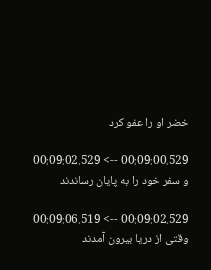خضر او را عفو کرد

00:09:00.529 --> 00:09:02.529
و سفر خود را به پایان رساندند

00:09:02.529 --> 00:09:06.519
وقتی از دریا بیرون آمدند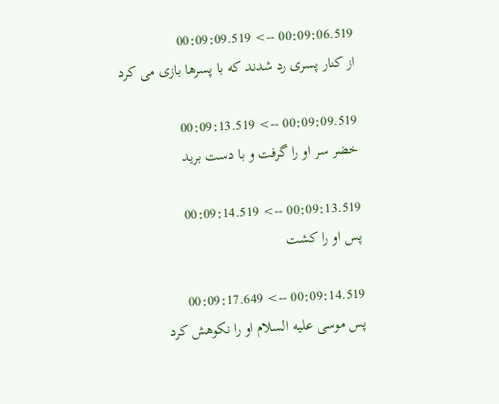00:09:06.519 --> 00:09:09.519
از کنار پسری رد شدند که با پسرها بازی می کرد

00:09:09.519 --> 00:09:13.519
خضر سر او را گرفت و با دست برید

00:09:13.519 --> 00:09:14.519
پس او را کشت

00:09:14.519 --> 00:09:17.649
پس موسی علیه السلام او را نکوهش کرد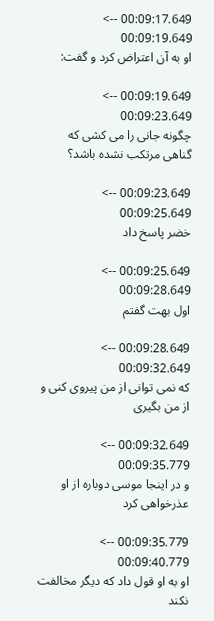00:09:17.649 --> 00:09:19.649
او به آن اعتراض کرد و گفت:

00:09:19.649 --> 00:09:23.649
چگونه جانی را می کشی که گناهی مرتکب نشده باشد؟

00:09:23.649 --> 00:09:25.649
خضر پاسخ داد

00:09:25.649 --> 00:09:28.649
اول بهت گفتم

00:09:28.649 --> 00:09:32.649
که نمی توانی از من پیروی کنی و از من بگیری

00:09:32.649 --> 00:09:35.779
و در اینجا موسی دوباره از او عذرخواهی کرد

00:09:35.779 --> 00:09:40.779
او به او قول داد که دیگر مخالفت نکند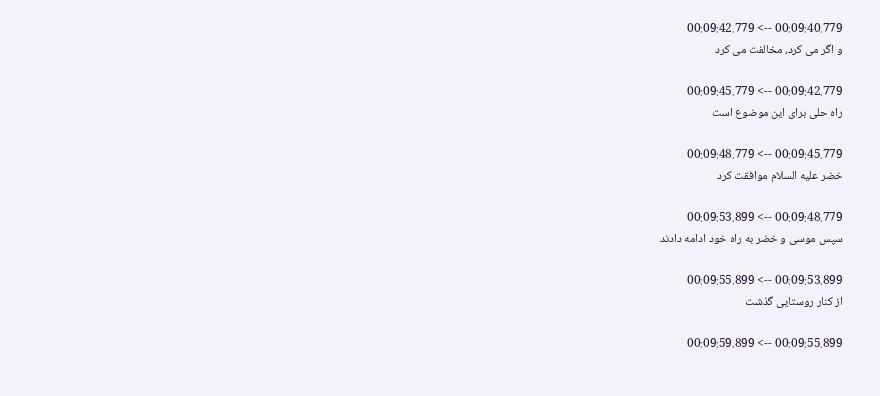00:09:40.779 --> 00:09:42.779
و اگر می کرد، مخالفت می کرد

00:09:42.779 --> 00:09:45.779
راه حلی برای این موضوع است

00:09:45.779 --> 00:09:48.779
خضر علیه السلام موافقت کرد

00:09:48.779 --> 00:09:53.899
سپس موسی و خضر به راه خود ادامه دادند

00:09:53.899 --> 00:09:55.899
از کنار روستایی گذشت

00:09:55.899 --> 00:09:59.899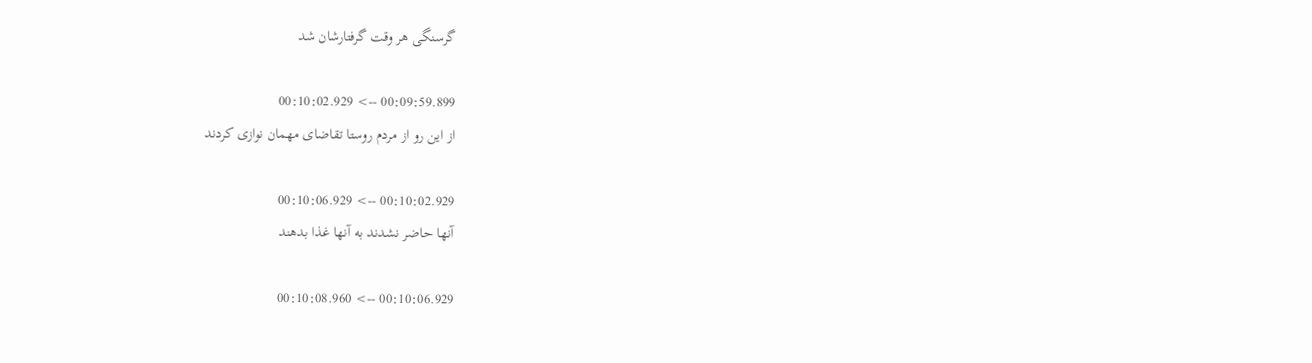گرسنگی هر وقت گرفتارشان شد

00:09:59.899 --> 00:10:02.929
از این رو از مردم روستا تقاضای مهمان نوازی کردند

00:10:02.929 --> 00:10:06.929
آنها حاضر نشدند به آنها غذا بدهند

00:10:06.929 --> 00:10:08.960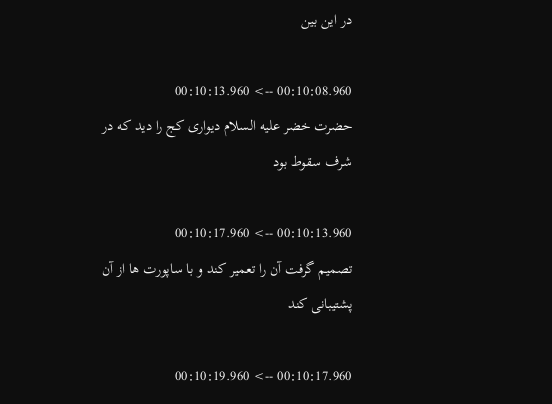در این بین

00:10:08.960 --> 00:10:13.960
حضرت خضر علیه السلام دیواری کج را دید که در شرف سقوط بود

00:10:13.960 --> 00:10:17.960
تصمیم گرفت آن را تعمیر کند و با ساپورت ها از آن پشتیبانی کند

00:10:17.960 --> 00:10:19.960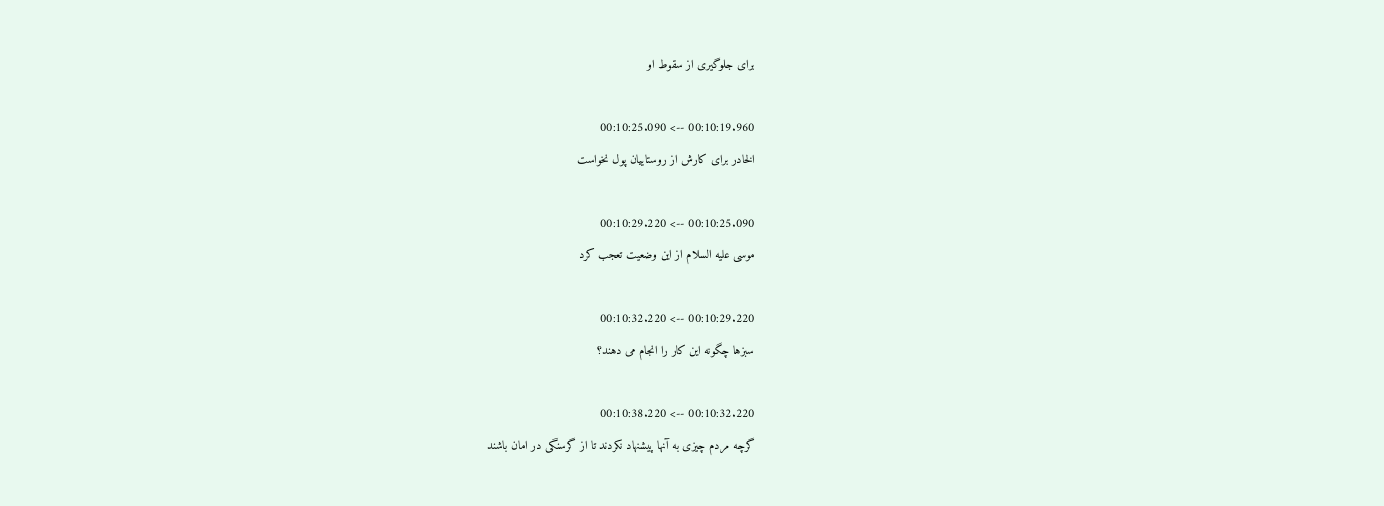برای جلوگیری از سقوط او

00:10:19.960 --> 00:10:25.090
الخادر برای کارش از روستاییان پول نخواست

00:10:25.090 --> 00:10:29.220
موسی علیه السلام از این وضعیت تعجب کرد

00:10:29.220 --> 00:10:32.220
سبزها چگونه این کار را انجام می دهند؟

00:10:32.220 --> 00:10:38.220
گرچه مردم چیزی به آنها پیشنهاد نکردند تا از گرسنگی در امان باشند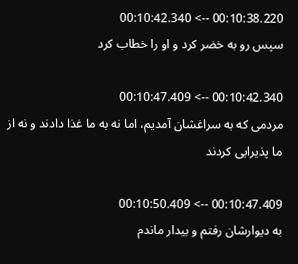00:10:38.220 --> 00:10:42.340
سپس رو به خضر کرد و او را خطاب کرد

00:10:42.340 --> 00:10:47.409
مردمی که به سراغشان آمدیم، اما نه به ما غذا دادند و نه از ما پذیرایی کردند

00:10:47.409 --> 00:10:50.409
به دیوارشان رفتم و بیدار ماندم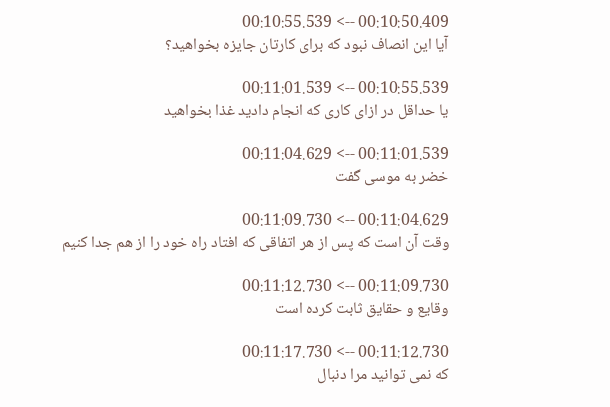00:10:50.409 --> 00:10:55.539
آیا این انصاف نبود که برای کارتان جایزه بخواهید؟

00:10:55.539 --> 00:11:01.539
یا حداقل در ازای کاری که انجام دادید غذا بخواهید

00:11:01.539 --> 00:11:04.629
خضر به موسی گفت

00:11:04.629 --> 00:11:09.730
وقت آن است که پس از هر اتفاقی که افتاد راه خود را از هم جدا کنیم

00:11:09.730 --> 00:11:12.730
وقایع و حقایق ثابت کرده است

00:11:12.730 --> 00:11:17.730
که نمی توانید مرا دنبال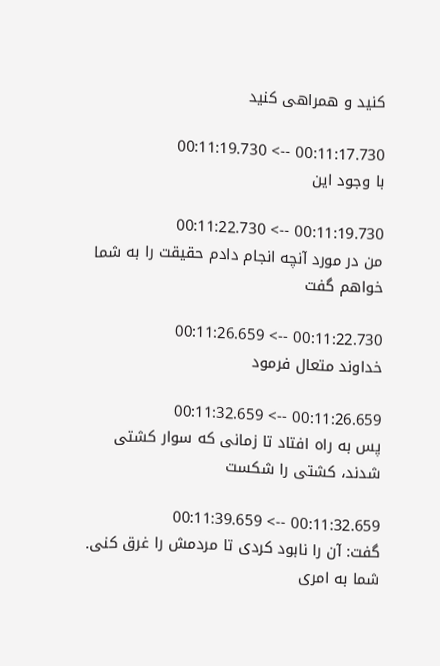کنید و همراهی کنید

00:11:17.730 --> 00:11:19.730
با وجود این

00:11:19.730 --> 00:11:22.730
من در مورد آنچه انجام دادم حقیقت را به شما خواهم گفت

00:11:22.730 --> 00:11:26.659
خداوند متعال فرمود

00:11:26.659 --> 00:11:32.659
پس به راه افتاد تا زمانی که سوار کشتی شدند، کشتی را شکست

00:11:32.659 --> 00:11:39.659
گفت: آن را نابود کردی تا مردمش را غرق کنی. شما به امری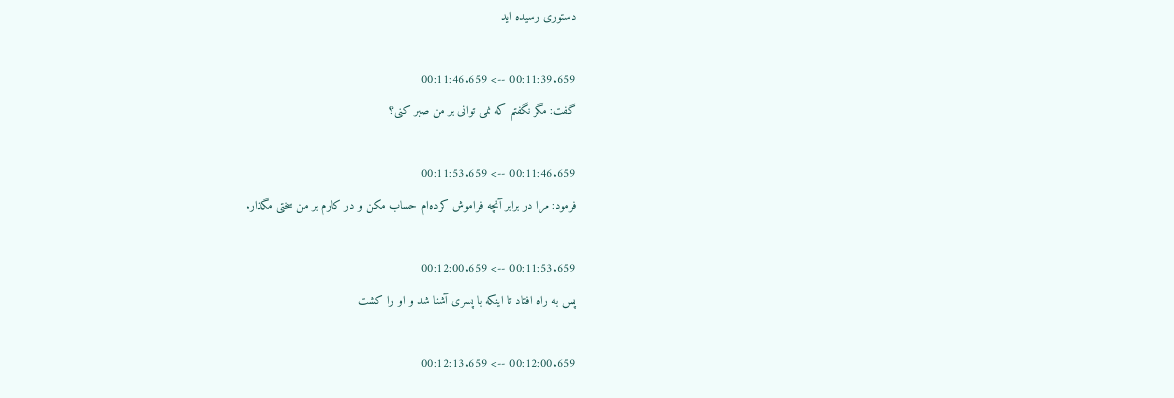دستوری رسیده اید

00:11:39.659 --> 00:11:46.659
گفت: مگر نگفتم که نمی توانی بر من صبر کنی؟

00:11:46.659 --> 00:11:53.659
فرمود: مرا در برابر آنچه فراموش کرده‌ام حساب مکن و در کارم بر من سختی مگذار.

00:11:53.659 --> 00:12:00.659
پس به راه افتاد تا اینکه با پسری آشنا شد و او را کشت

00:12:00.659 --> 00:12:13.659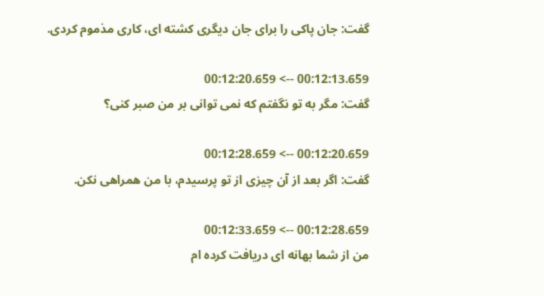گفت: جان پاکی را برای جان دیگری کشته ای، کاری مذموم کردی.

00:12:13.659 --> 00:12:20.659
گفت: مگر به تو نگفتم که نمی توانی بر من صبر کنی؟

00:12:20.659 --> 00:12:28.659
گفت: اگر بعد از آن چیزی از تو پرسیدم، با من همراهی نکن.

00:12:28.659 --> 00:12:33.659
من از شما بهانه ای دریافت کرده ام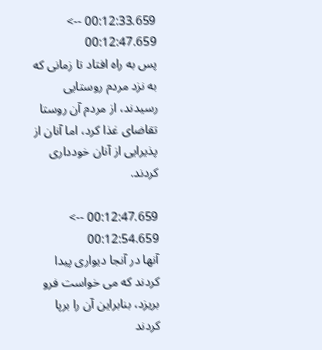00:12:33.659 --> 00:12:47.659
پس به راه افتاد تا زمانی که به نزد مردم روستایی رسیدند، از مردم آن روستا تقاضای غذا کرد، اما آنان از پذیرایی از آنان خودداری کردند.

00:12:47.659 --> 00:12:54.659
آنها در آنجا دیواری پیدا کردند که می خواست فرو بریزد، بنابراین آن را برپا کردند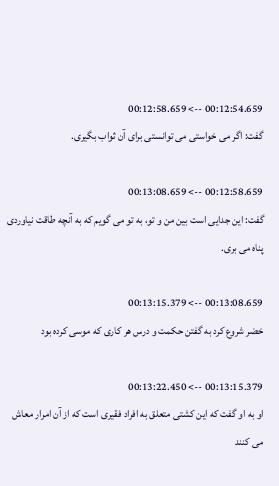00:12:54.659 --> 00:12:58.659
گفت: اگر می خواستی می توانستی برای آن ثواب بگیری.

00:12:58.659 --> 00:13:08.659
گفت: این جدایی است بین من و تو، به تو می گویم که به آنچه طاقت نیاوردی پناه می بری.

00:13:08.659 --> 00:13:15.379
خضر شروع کرد به گفتن حکمت و درس هر کاری که موسی کرده بود

00:13:15.379 --> 00:13:22.450
او به او گفت که این کشتی متعلق به افراد فقیری است که از آن امرار معاش می کنند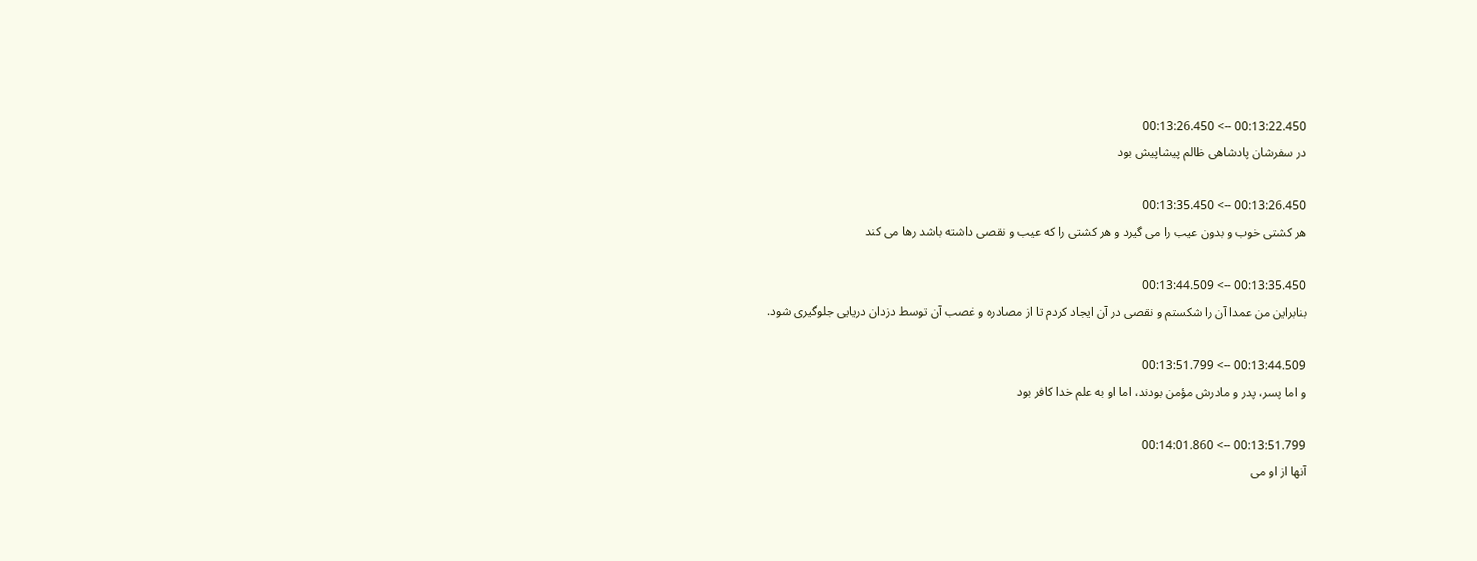00:13:22.450 --> 00:13:26.450
در سفرشان پادشاهی ظالم پیشاپیش بود

00:13:26.450 --> 00:13:35.450
هر کشتی خوب و بدون عیب را می گیرد و هر کشتی را که عیب و نقصی داشته باشد رها می کند

00:13:35.450 --> 00:13:44.509
بنابراین من عمدا آن را شکستم و نقصی در آن ایجاد کردم تا از مصادره و غصب آن توسط دزدان دریایی جلوگیری شود.

00:13:44.509 --> 00:13:51.799
و اما پسر، پدر و مادرش مؤمن بودند، اما او به علم خدا کافر بود

00:13:51.799 --> 00:14:01.860
آنها از او می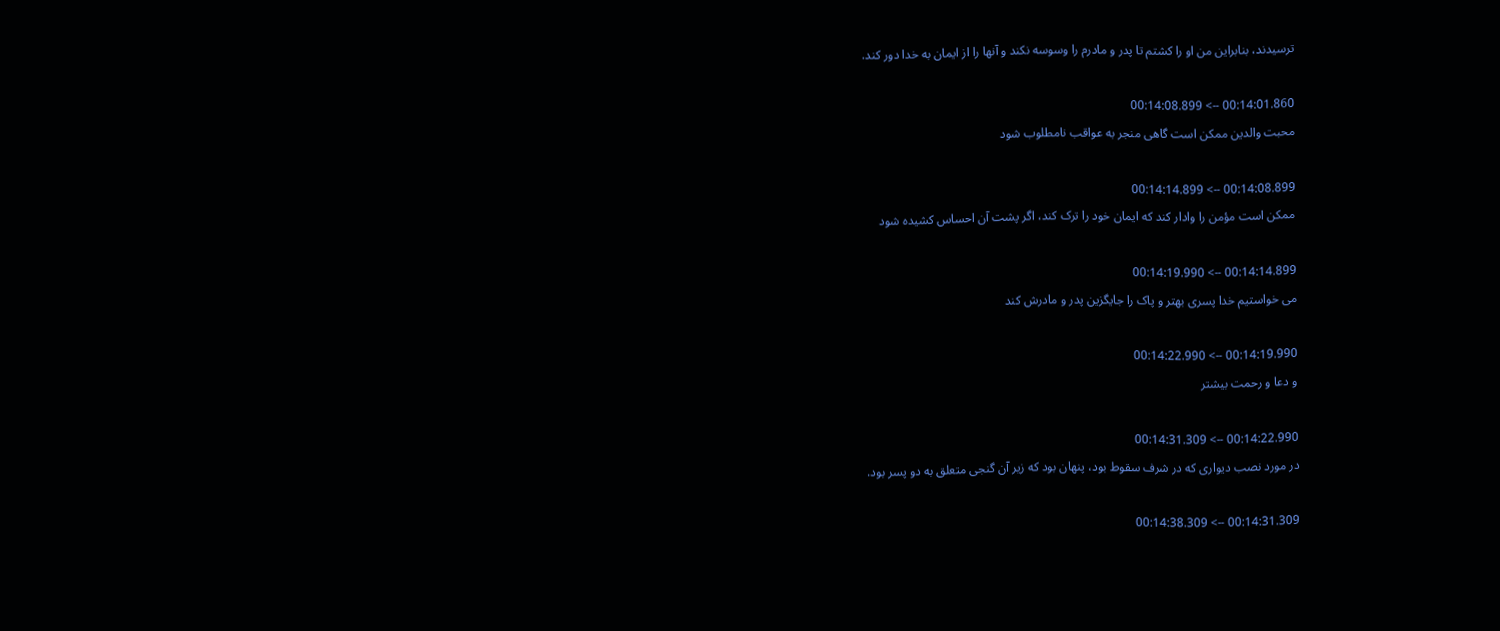ترسیدند، بنابراین من او را کشتم تا پدر و مادرم را وسوسه نکند و آنها را از ایمان به خدا دور کند.

00:14:01.860 --> 00:14:08.899
محبت والدین ممکن است گاهی منجر به عواقب نامطلوب شود

00:14:08.899 --> 00:14:14.899
ممکن است مؤمن را وادار کند که ایمان خود را ترک کند، اگر پشت آن احساس کشیده شود

00:14:14.899 --> 00:14:19.990
می خواستیم خدا پسری بهتر و پاک را جایگزین پدر و مادرش کند

00:14:19.990 --> 00:14:22.990
و دعا و رحمت بیشتر

00:14:22.990 --> 00:14:31.309
در مورد نصب دیواری که در شرف سقوط بود، پنهان بود که زیر آن گنجی متعلق به دو پسر بود.

00:14:31.309 --> 00:14:38.309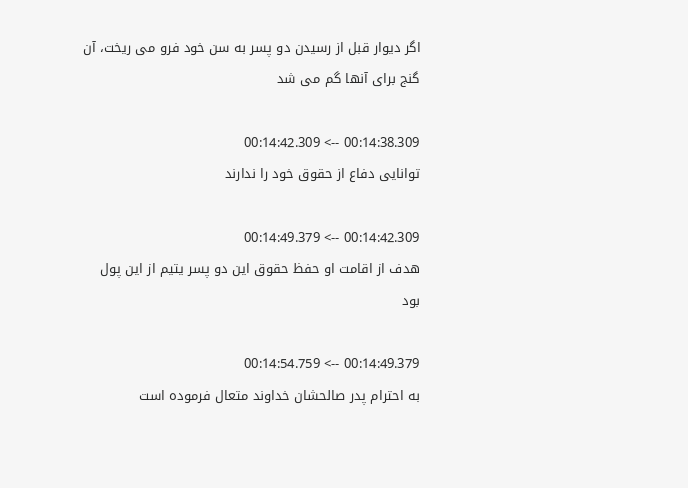اگر دیوار قبل از رسیدن دو پسر به سن خود فرو می ریخت، آن گنج برای آنها گم می شد

00:14:38.309 --> 00:14:42.309
توانایی دفاع از حقوق خود را ندارند

00:14:42.309 --> 00:14:49.379
هدف از اقامت او حفظ حقوق این دو پسر یتیم از این پول بود

00:14:49.379 --> 00:14:54.759
به احترام پدر صالحشان خداوند متعال فرموده است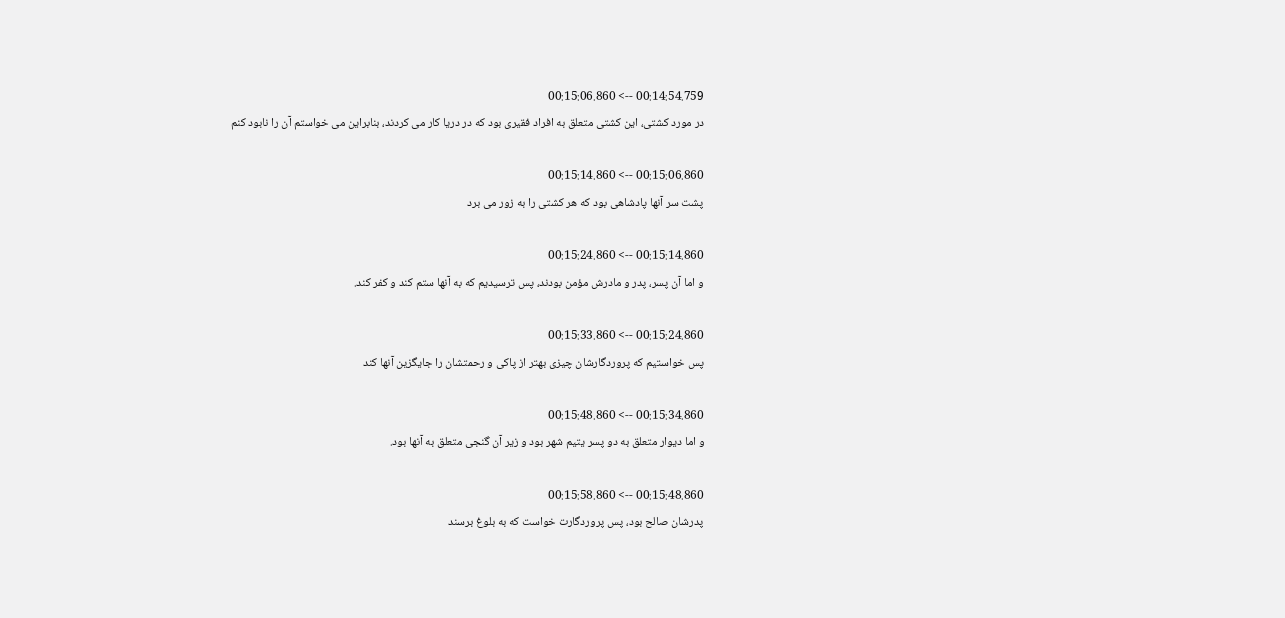00:14:54.759 --> 00:15:06.860
در مورد کشتی، این کشتی متعلق به افراد فقیری بود که در دریا کار می کردند، بنابراین می خواستم آن را نابود کنم

00:15:06.860 --> 00:15:14.860
پشت سر آنها پادشاهی بود که هر کشتی را به زور می برد

00:15:14.860 --> 00:15:24.860
و اما آن پسر، پدر و مادرش مؤمن بودند، پس ترسیدیم که به آنها ستم کند و کفر کند.

00:15:24.860 --> 00:15:33.860
پس خواستیم که پروردگارشان چیزی بهتر از پاکی و رحمتشان را جایگزین آنها کند

00:15:34.860 --> 00:15:48.860
و اما دیوار متعلق به دو پسر یتیم شهر بود و زیر آن گنجی متعلق به آنها بود.

00:15:48.860 --> 00:15:58.860
پدرشان صالح بود، پس پروردگارت خواست که به بلوغ برسند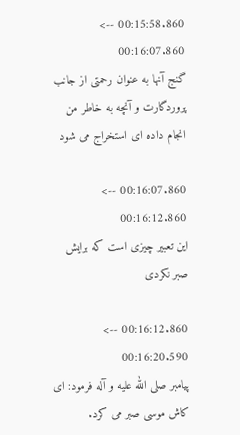00:15:58.860 --> 00:16:07.860
گنج آنها به عنوان رحمتی از جانب پروردگارت و آنچه به خاطر من انجام داده ای استخراج می شود

00:16:07.860 --> 00:16:12.860
این تعبیر چیزی است که برایش صبر نکردی

00:16:12.860 --> 00:16:20.590
پیامبر صلی الله علیه و آله فرمود: ای کاش موسی صبر می کرد.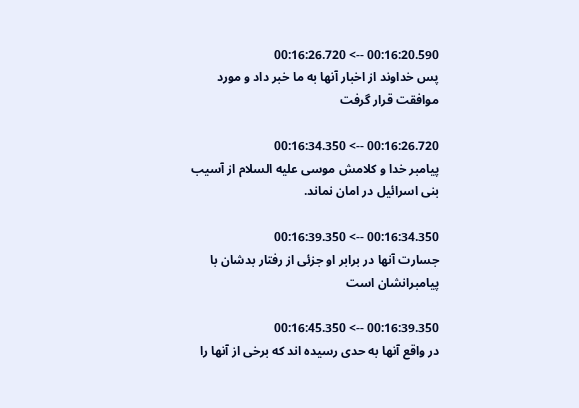00:16:20.590 --> 00:16:26.720
پس خداوند از اخبار آنها به ما خبر داد و مورد موافقت قرار گرفت

00:16:26.720 --> 00:16:34.350
پیامبر خدا و کلامش موسی علیه السلام از آسیب بنی اسرائیل در امان نماند.

00:16:34.350 --> 00:16:39.350
جسارت آنها در برابر او جزئی از رفتار بدشان با پیامبرانشان است

00:16:39.350 --> 00:16:45.350
در واقع آنها به حدی رسیده اند که برخی از آنها را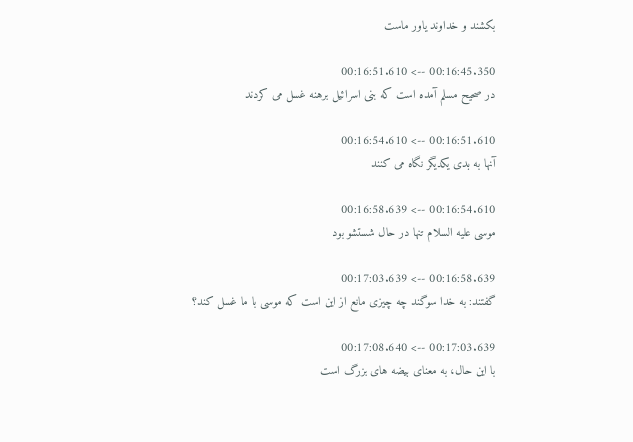بکشند و خداوند یاور ماست

00:16:45.350 --> 00:16:51.610
در صحیح مسلم آمده است که بنی اسرائیل برهنه غسل می کردند

00:16:51.610 --> 00:16:54.610
آنها به بدی یکدیگر نگاه می کنند

00:16:54.610 --> 00:16:58.639
موسی علیه السلام تنها در حال شستشو بود

00:16:58.639 --> 00:17:03.639
گفتند: به خدا سوگند چه چیزی مانع از این است که موسی با ما غسل کند؟

00:17:03.639 --> 00:17:08.640
با این حال، به معنای بیضه های بزرگ است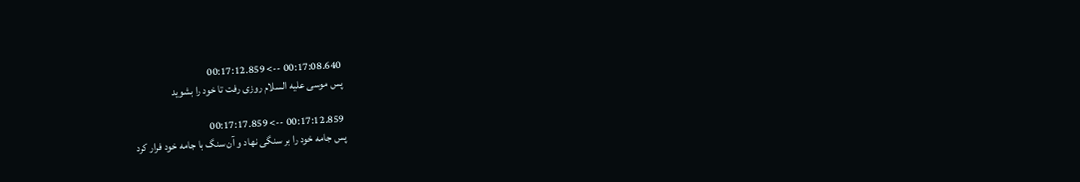00:17:08.640 --> 00:17:12.859
پس موسی علیه السلام روزی رفت تا خود را بشوید

00:17:12.859 --> 00:17:17.859
پس جامه خود را بر سنگی نهاد و آن سنگ با جامه خود فرار کرد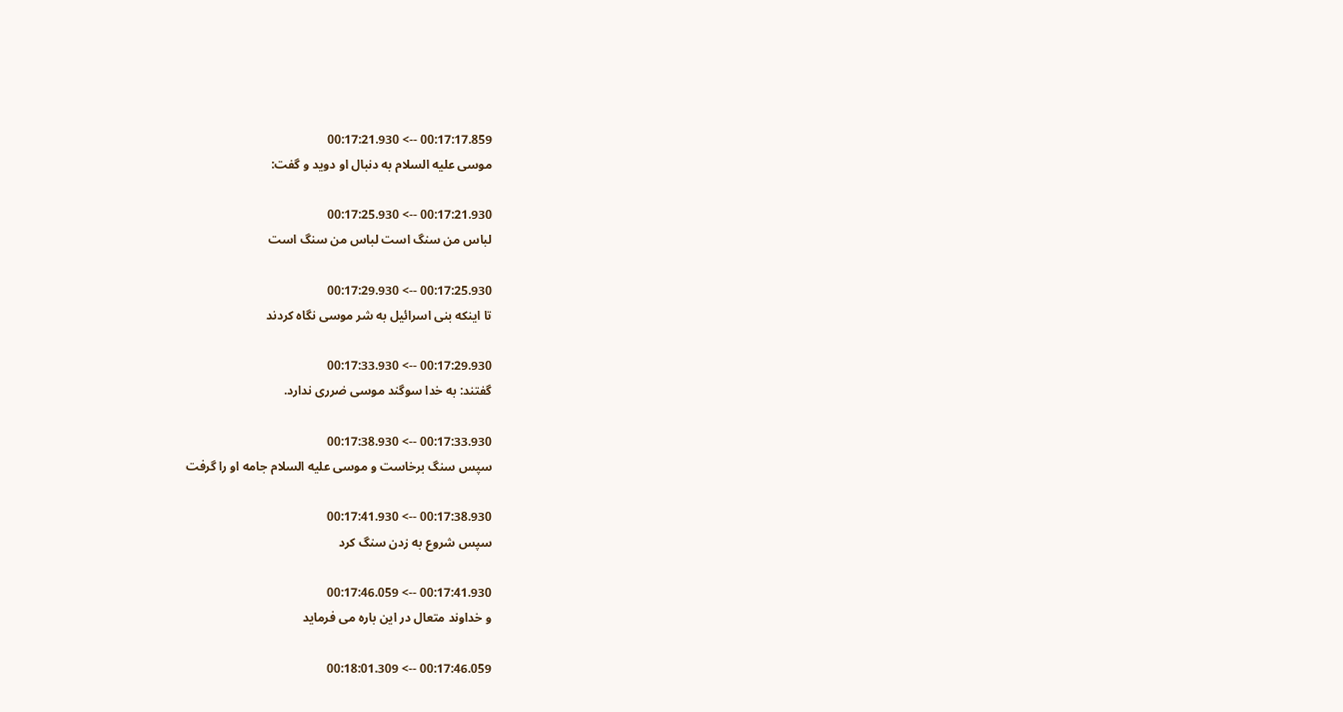00:17:17.859 --> 00:17:21.930
موسی علیه السلام به دنبال او دوید و گفت:

00:17:21.930 --> 00:17:25.930
لباس من سنگ است لباس من سنگ است

00:17:25.930 --> 00:17:29.930
تا اینکه بنی اسرائیل به شر موسی نگاه کردند

00:17:29.930 --> 00:17:33.930
گفتند: به خدا سوگند موسی ضرری ندارد.

00:17:33.930 --> 00:17:38.930
سپس سنگ برخاست و موسی علیه السلام جامه او را گرفت

00:17:38.930 --> 00:17:41.930
سپس شروع به زدن سنگ کرد

00:17:41.930 --> 00:17:46.059
و خداوند متعال در این باره می فرماید

00:17:46.059 --> 00:18:01.309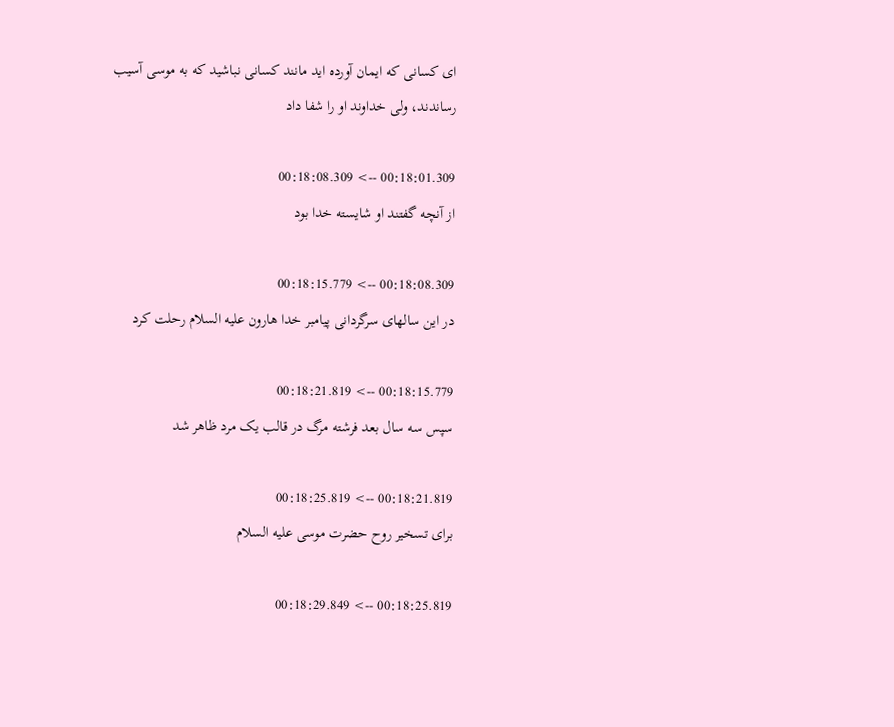ای کسانی که ایمان آورده اید مانند کسانی نباشید که به موسی آسیب رساندند، ولی خداوند او را شفا داد

00:18:01.309 --> 00:18:08.309
از آنچه گفتند او شایسته خدا بود

00:18:08.309 --> 00:18:15.779
در این سالهای سرگردانی پیامبر خدا هارون علیه السلام رحلت کرد

00:18:15.779 --> 00:18:21.819
سپس سه سال بعد فرشته مرگ در قالب یک مرد ظاهر شد

00:18:21.819 --> 00:18:25.819
برای تسخیر روح حضرت موسی علیه السلام

00:18:25.819 --> 00:18:29.849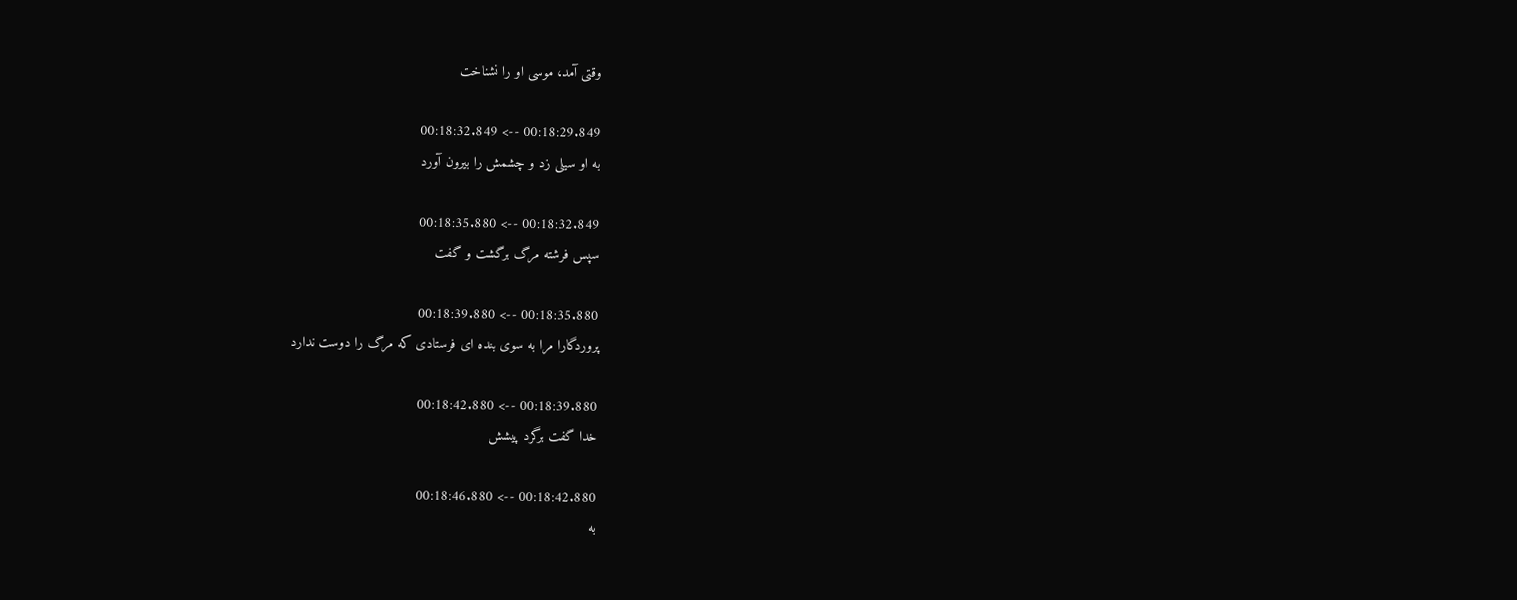وقتی آمد، موسی او را نشناخت

00:18:29.849 --> 00:18:32.849
به او سیلی زد و چشمش را بیرون آورد

00:18:32.849 --> 00:18:35.880
سپس فرشته مرگ برگشت و گفت

00:18:35.880 --> 00:18:39.880
پروردگارا مرا به سوی بنده ای فرستادی که مرگ را دوست ندارد

00:18:39.880 --> 00:18:42.880
خدا گفت برگرد پیشش

00:18:42.880 --> 00:18:46.880
به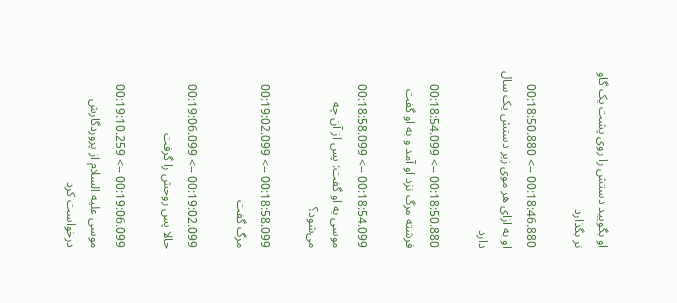او بگویید دستش را روی پشت یک گاو نر بگذارد

00:18:46.880 --> 00:18:50.880
او به ازای هر موی زیر دستش یک سال دارد

00:18:50.880 --> 00:18:54.099
فرشته مرگ نزد او آمد و به او گفت

00:18:54.099 --> 00:18:58.099
موسی به او گفت: پس از آن چه می‌شود؟

00:18:58.099 --> 00:19:02.099
مرگ گفت

00:19:02.099 --> 00:19:06.099
حالا پس روحش را گرفت

00:19:06.099 --> 00:19:10.259
موسی علیه السلام از پروردگارش درخواست کرد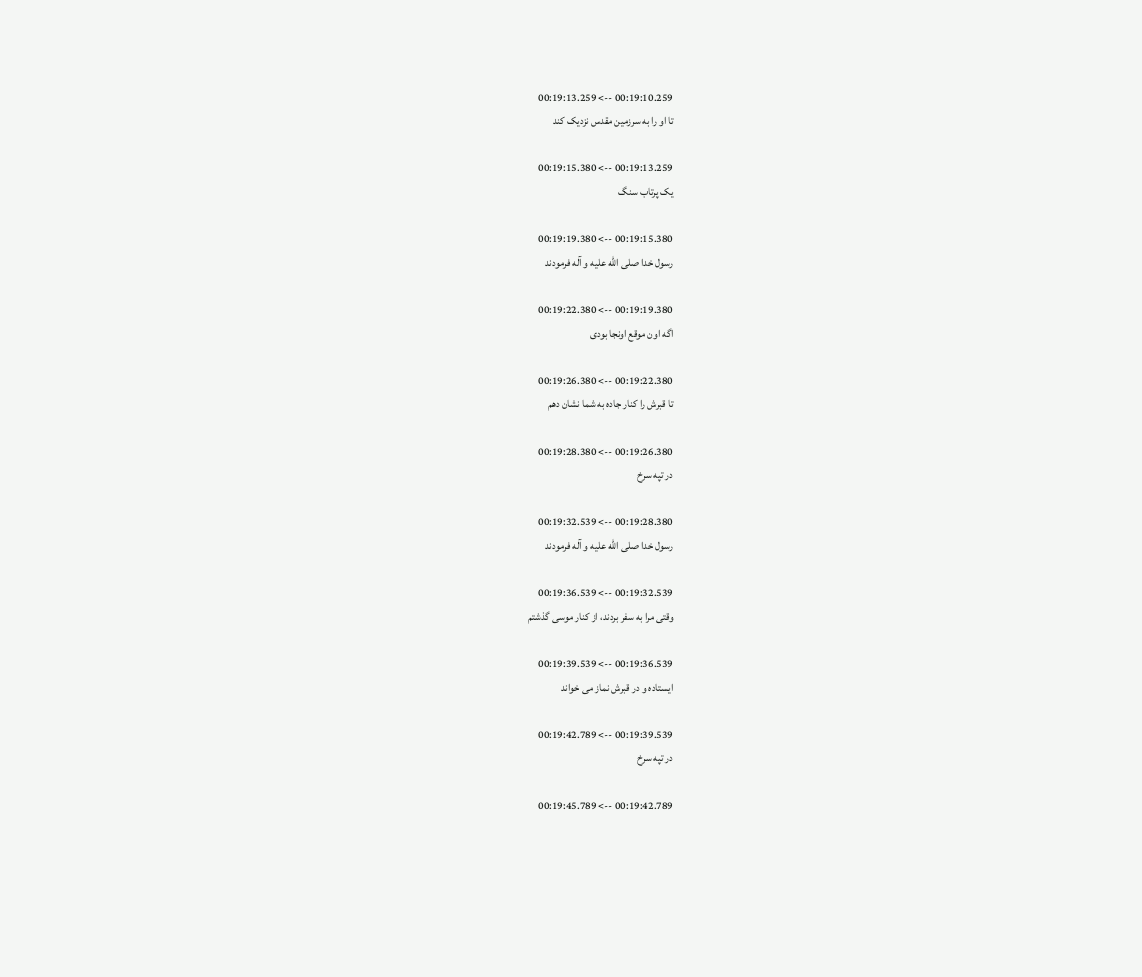00:19:10.259 --> 00:19:13.259
تا او را به سرزمین مقدس نزدیک کند

00:19:13.259 --> 00:19:15.380
یک پرتاب سنگ

00:19:15.380 --> 00:19:19.380
رسول خدا صلی الله علیه و آله فرمودند

00:19:19.380 --> 00:19:22.380
اگه اون موقع اونجا بودی

00:19:22.380 --> 00:19:26.380
تا قبرش را کنار جاده به شما نشان دهم

00:19:26.380 --> 00:19:28.380
در تپه سرخ

00:19:28.380 --> 00:19:32.539
رسول خدا صلی الله علیه و آله فرمودند

00:19:32.539 --> 00:19:36.539
وقتی مرا به سفر بردند، از کنار موسی گذشتم

00:19:36.539 --> 00:19:39.539
ایستاده و در قبرش نماز می خواند

00:19:39.539 --> 00:19:42.789
در تپه سرخ

00:19:42.789 --> 00:19:45.789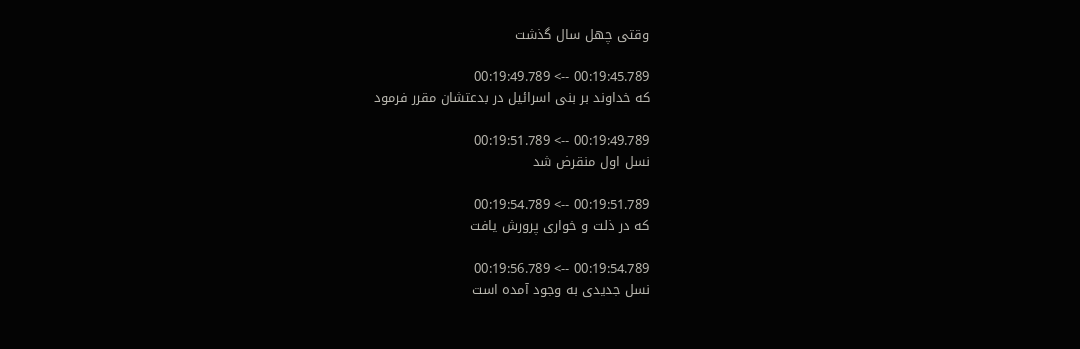وقتی چهل سال گذشت

00:19:45.789 --> 00:19:49.789
که خداوند بر بنی اسرائیل در بدعتشان مقرر فرمود

00:19:49.789 --> 00:19:51.789
نسل اول منقرض شد

00:19:51.789 --> 00:19:54.789
که در ذلت و خواری پرورش یافت

00:19:54.789 --> 00:19:56.789
نسل جدیدی به وجود آمده است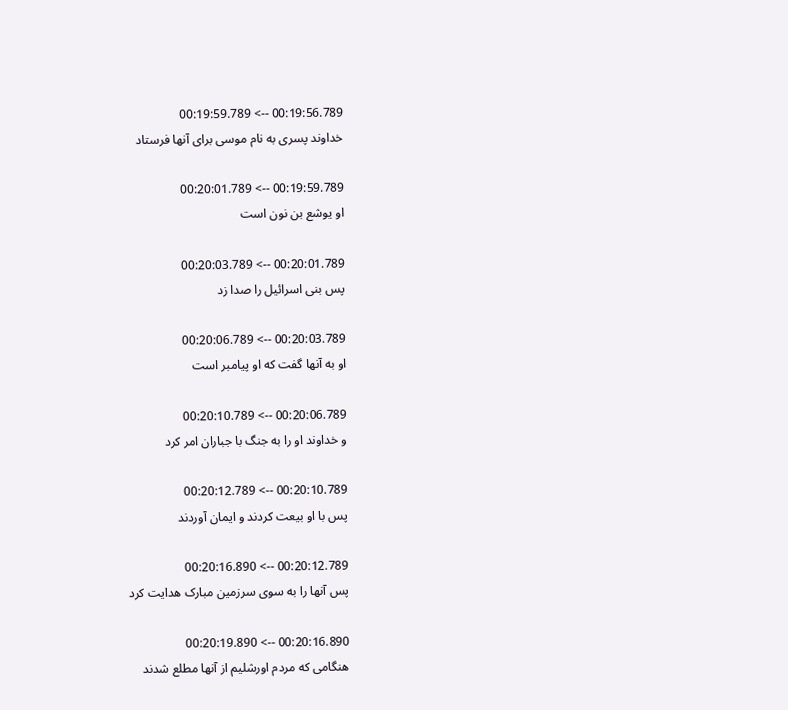00:19:56.789 --> 00:19:59.789
خداوند پسری به نام موسی برای آنها فرستاد

00:19:59.789 --> 00:20:01.789
او یوشع بن نون است

00:20:01.789 --> 00:20:03.789
پس بنی اسرائیل را صدا زد

00:20:03.789 --> 00:20:06.789
او به آنها گفت که او پیامبر است

00:20:06.789 --> 00:20:10.789
و خداوند او را به جنگ با جباران امر کرد

00:20:10.789 --> 00:20:12.789
پس با او بیعت کردند و ایمان آوردند

00:20:12.789 --> 00:20:16.890
پس آنها را به سوی سرزمین مبارک هدایت کرد

00:20:16.890 --> 00:20:19.890
هنگامی که مردم اورشلیم از آنها مطلع شدند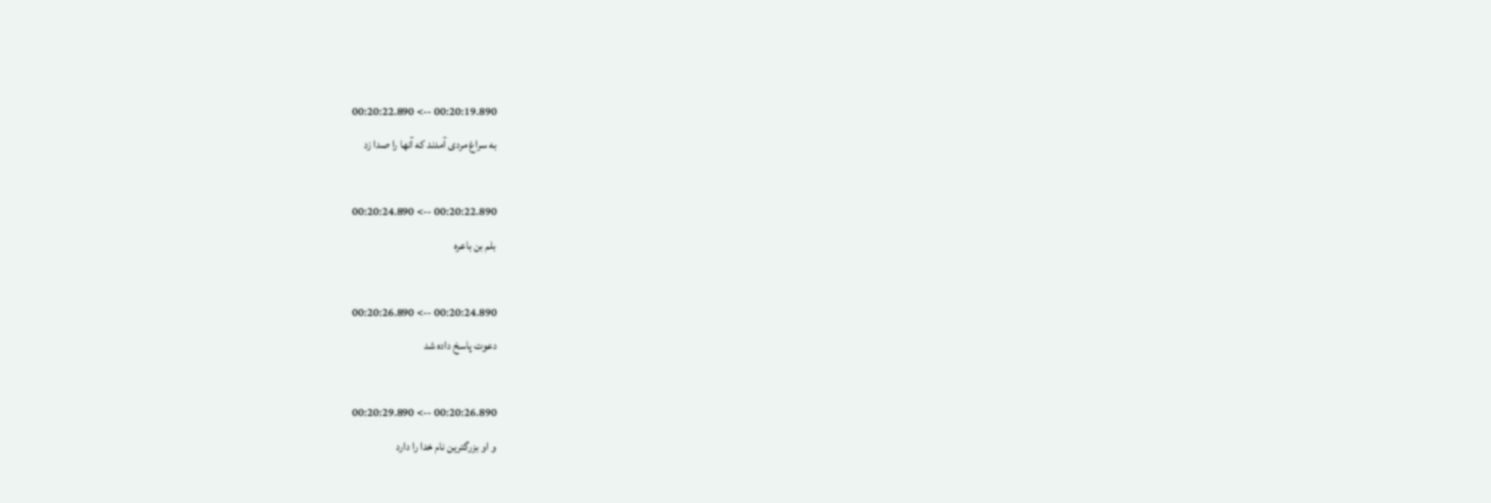00:20:19.890 --> 00:20:22.890
به سراغ مردی آمدند که آنها را صدا زد

00:20:22.890 --> 00:20:24.890
بلم بن باعره

00:20:24.890 --> 00:20:26.890
دعوت پاسخ داده شد

00:20:26.890 --> 00:20:29.890
و او بزرگترین نام خدا را دارد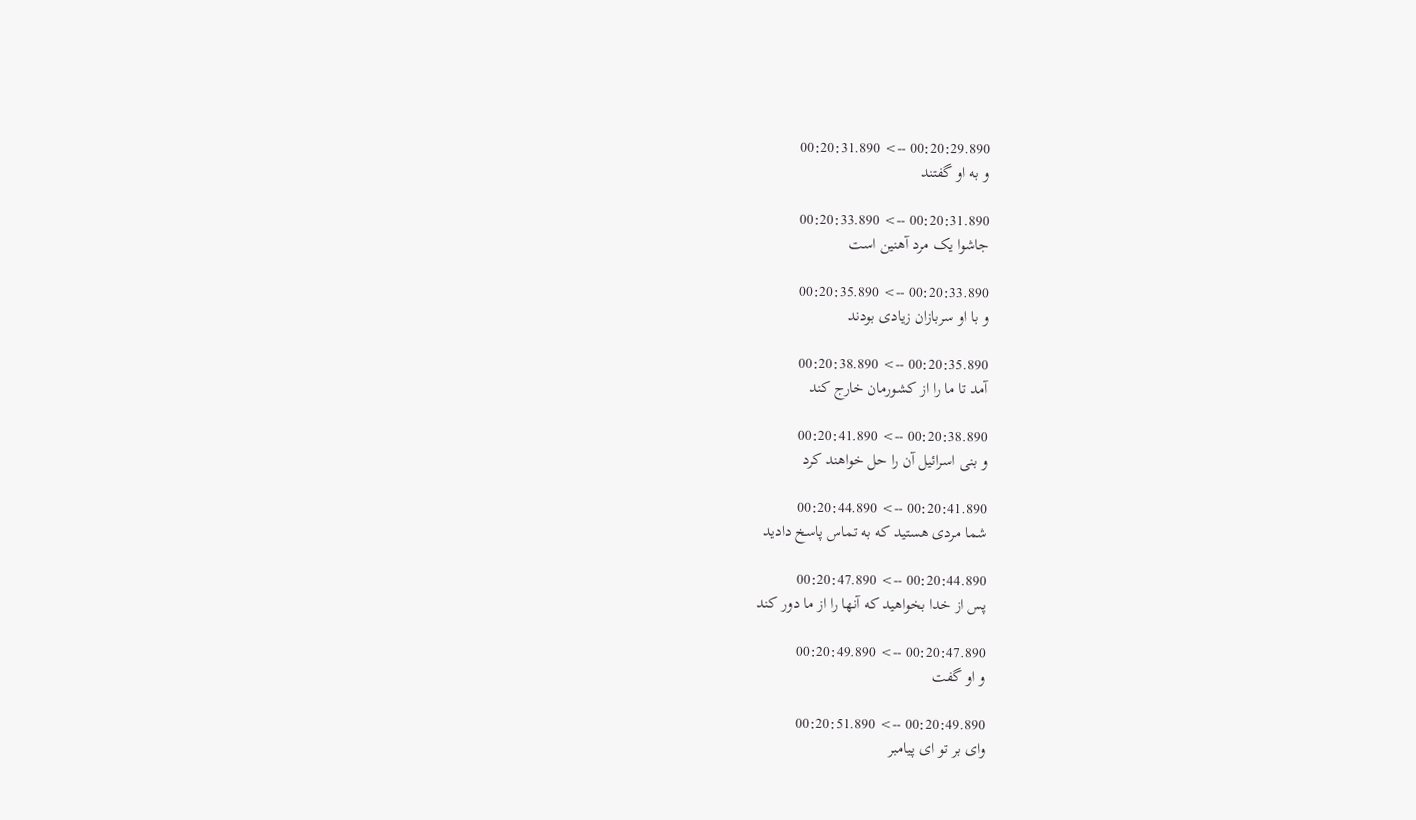00:20:29.890 --> 00:20:31.890
و به او گفتند

00:20:31.890 --> 00:20:33.890
جاشوا یک مرد آهنین است

00:20:33.890 --> 00:20:35.890
و با او سربازان زیادی بودند

00:20:35.890 --> 00:20:38.890
آمد تا ما را از کشورمان خارج کند

00:20:38.890 --> 00:20:41.890
و بنی اسرائیل آن را حل خواهند کرد

00:20:41.890 --> 00:20:44.890
شما مردی هستید که به تماس پاسخ دادید

00:20:44.890 --> 00:20:47.890
پس از خدا بخواهید که آنها را از ما دور کند

00:20:47.890 --> 00:20:49.890
و او گفت

00:20:49.890 --> 00:20:51.890
وای بر تو ای پیامبر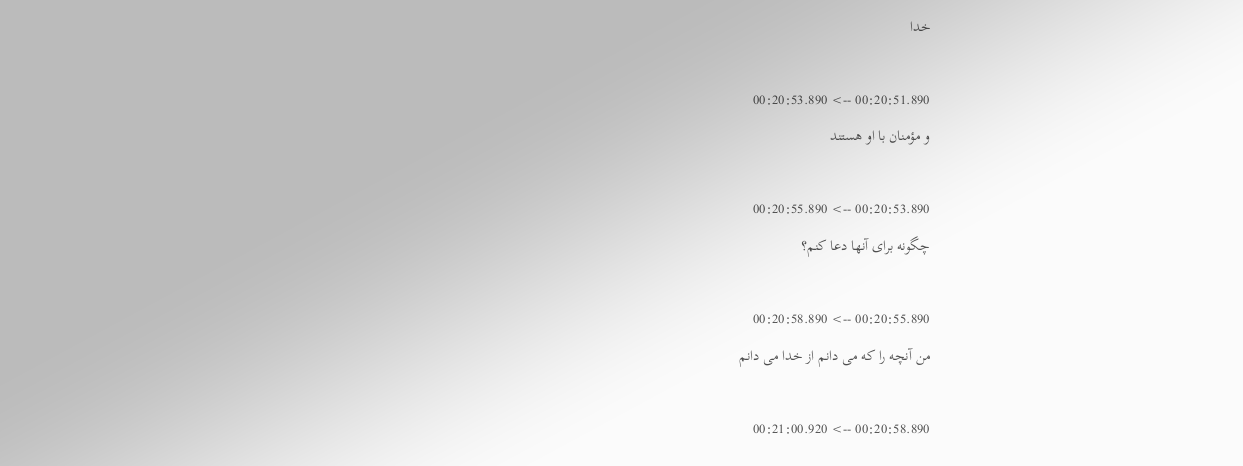خدا

00:20:51.890 --> 00:20:53.890
و مؤمنان با او هستند

00:20:53.890 --> 00:20:55.890
چگونه برای آنها دعا کنم؟

00:20:55.890 --> 00:20:58.890
من آنچه را که می دانم از خدا می دانم

00:20:58.890 --> 00:21:00.920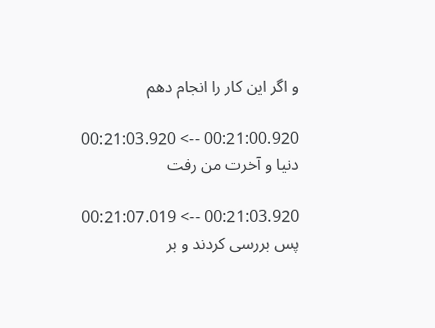و اگر این کار را انجام دهم

00:21:00.920 --> 00:21:03.920
دنیا و آخرت من رفت

00:21:03.920 --> 00:21:07.019
پس بررسی کردند و بر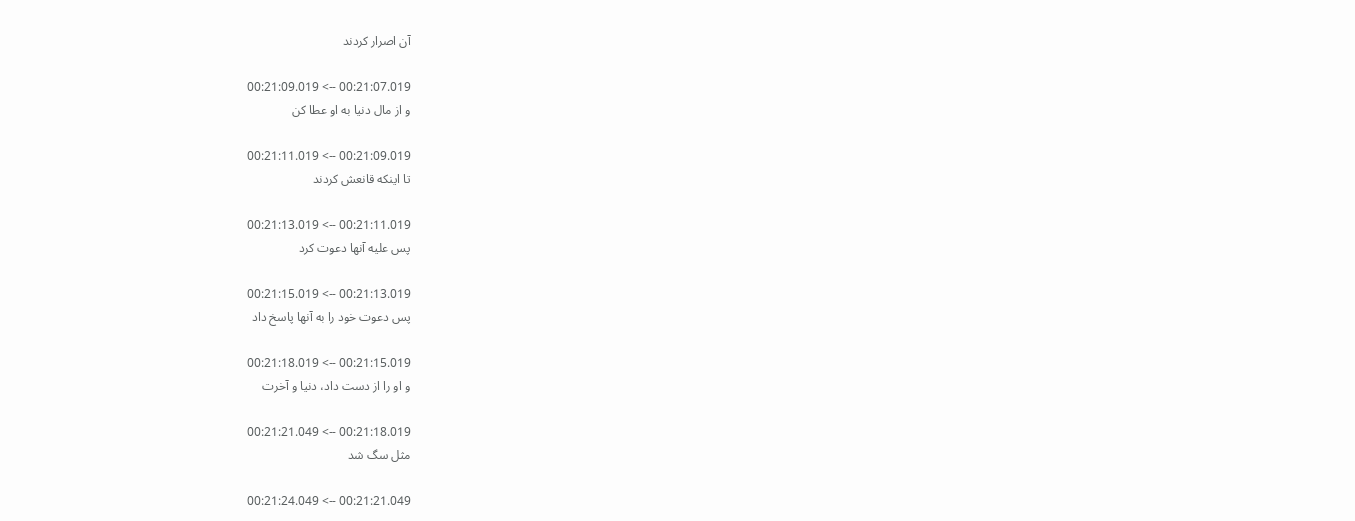آن اصرار کردند

00:21:07.019 --> 00:21:09.019
و از مال دنیا به او عطا کن

00:21:09.019 --> 00:21:11.019
تا اینکه قانعش کردند

00:21:11.019 --> 00:21:13.019
پس علیه آنها دعوت کرد

00:21:13.019 --> 00:21:15.019
پس دعوت خود را به آنها پاسخ داد

00:21:15.019 --> 00:21:18.019
و او را از دست داد، دنیا و آخرت

00:21:18.019 --> 00:21:21.049
مثل سگ شد

00:21:21.049 --> 00:21:24.049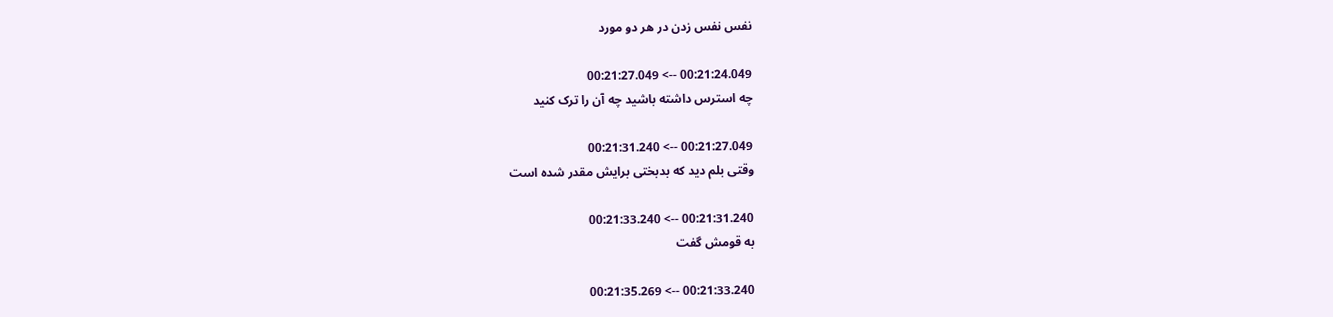نفس نفس زدن در هر دو مورد

00:21:24.049 --> 00:21:27.049
چه استرس داشته باشید چه آن را ترک کنید

00:21:27.049 --> 00:21:31.240
وقتی بلم دید که بدبختی برایش مقدر شده است

00:21:31.240 --> 00:21:33.240
به قومش گفت

00:21:33.240 --> 00:21:35.269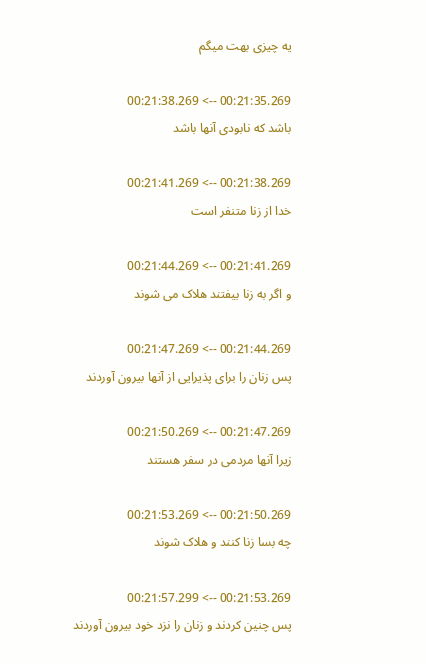یه چیزی بهت میگم

00:21:35.269 --> 00:21:38.269
باشد که نابودی آنها باشد

00:21:38.269 --> 00:21:41.269
خدا از زنا متنفر است

00:21:41.269 --> 00:21:44.269
و اگر به زنا بیفتند هلاک می شوند

00:21:44.269 --> 00:21:47.269
پس زنان را برای پذیرایی از آنها بیرون آوردند

00:21:47.269 --> 00:21:50.269
زیرا آنها مردمی در سفر هستند

00:21:50.269 --> 00:21:53.269
چه بسا زنا کنند و هلاک شوند

00:21:53.269 --> 00:21:57.299
پس چنین کردند و زنان را نزد خود بیرون آوردند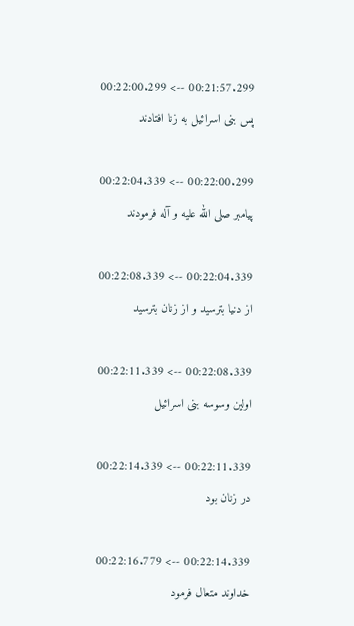00:21:57.299 --> 00:22:00.299
پس بنی اسرائیل به زنا افتادند

00:22:00.299 --> 00:22:04.339
پیامبر صلی الله علیه و آله فرمودند

00:22:04.339 --> 00:22:08.339
از دنیا بترسید و از زنان بترسید

00:22:08.339 --> 00:22:11.339
اولین وسوسه بنی اسرائیل

00:22:11.339 --> 00:22:14.339
در زنان بود

00:22:14.339 --> 00:22:16.779
خداوند متعال فرمود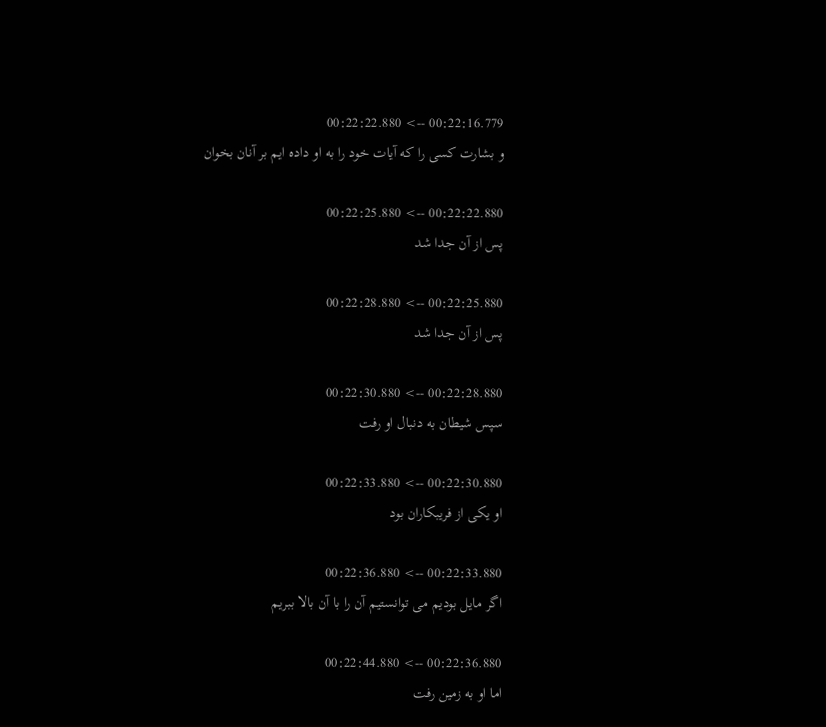00:22:16.779 --> 00:22:22.880
و بشارت کسى را که آیات خود را به او داده ایم بر آنان بخوان

00:22:22.880 --> 00:22:25.880
پس از آن جدا شد

00:22:25.880 --> 00:22:28.880
پس از آن جدا شد

00:22:28.880 --> 00:22:30.880
سپس شیطان به دنبال او رفت

00:22:30.880 --> 00:22:33.880
او یکی از فریبکاران بود

00:22:33.880 --> 00:22:36.880
اگر مایل بودیم می توانستیم آن را با آن بالا ببریم

00:22:36.880 --> 00:22:44.880
اما او به زمین رفت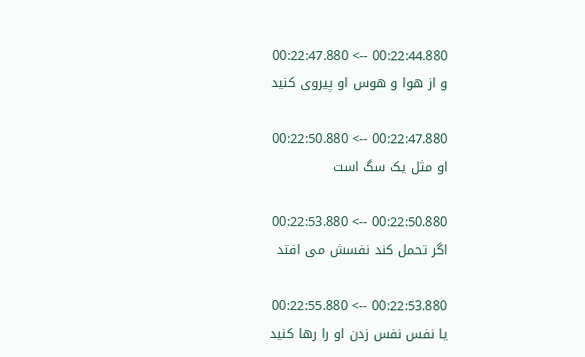00:22:44.880 --> 00:22:47.880
و از هوا و هوس او پیروی کنید

00:22:47.880 --> 00:22:50.880
او مثل یک سگ است

00:22:50.880 --> 00:22:53.880
اگر تحمل کند نفسش می افتد

00:22:53.880 --> 00:22:55.880
یا نفس نفس زدن او را رها کنید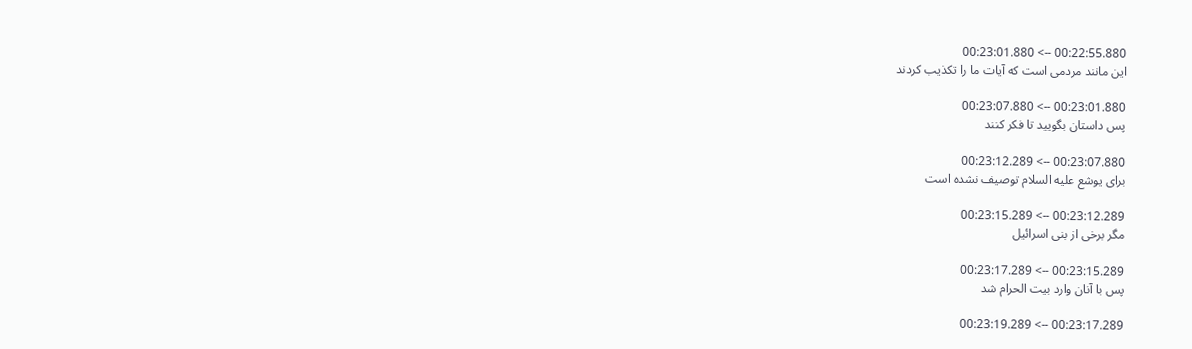00:22:55.880 --> 00:23:01.880
این مانند مردمی است که آیات ما را تکذیب کردند

00:23:01.880 --> 00:23:07.880
پس داستان بگویید تا فکر کنند

00:23:07.880 --> 00:23:12.289
برای یوشع علیه السلام توصیف نشده است

00:23:12.289 --> 00:23:15.289
مگر برخی از بنی اسرائیل

00:23:15.289 --> 00:23:17.289
پس با آنان وارد بیت الحرام شد

00:23:17.289 --> 00:23:19.289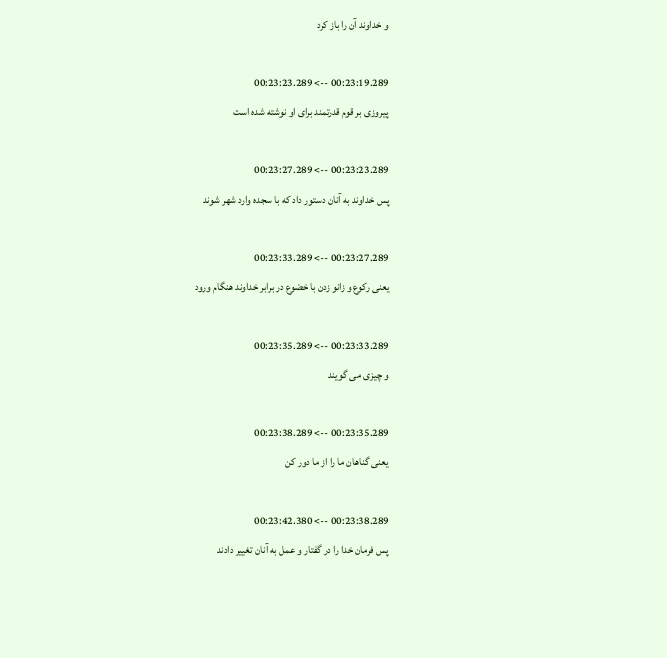و خداوند آن را باز کرد

00:23:19.289 --> 00:23:23.289
پیروزی بر قوم قدرتمند برای او نوشته شده است

00:23:23.289 --> 00:23:27.289
پس خداوند به آنان دستور داد که با سجده وارد شهر شوند

00:23:27.289 --> 00:23:33.289
یعنی رکوع و زانو زدن با خضوع در برابر خداوند هنگام ورود

00:23:33.289 --> 00:23:35.289
و چیزی می گویند

00:23:35.289 --> 00:23:38.289
یعنی گناهان ما را از ما دور کن

00:23:38.289 --> 00:23:42.380
پس فرمان خدا را در گفتار و عمل به آنان تغییر دادند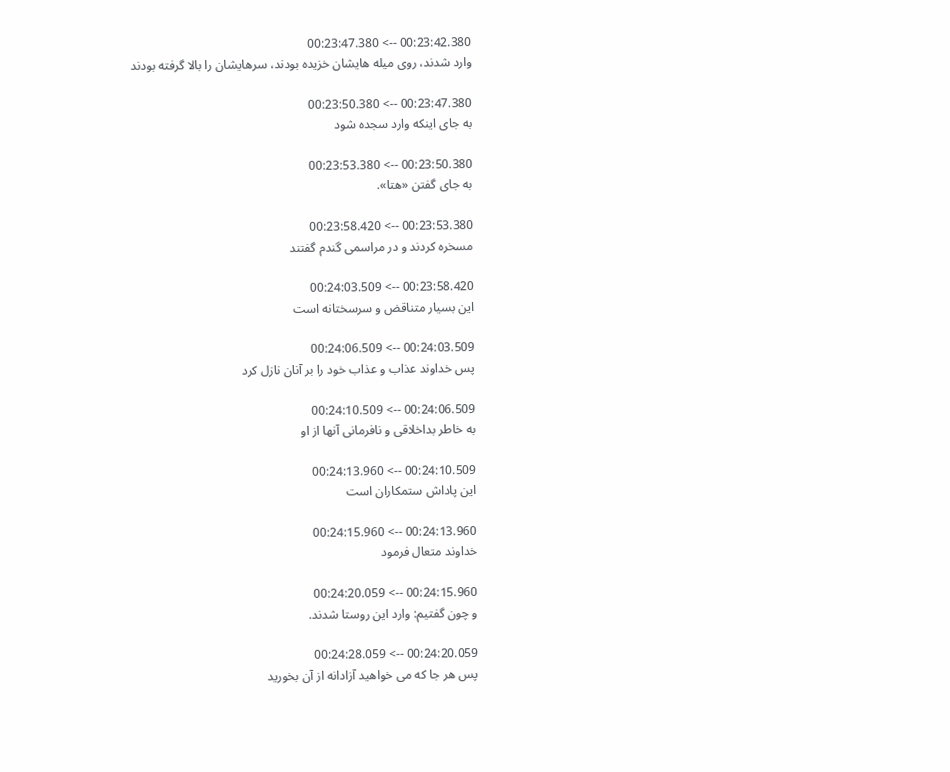00:23:42.380 --> 00:23:47.380
وارد شدند، روی میله هایشان خزیده بودند، سرهایشان را بالا گرفته بودند

00:23:47.380 --> 00:23:50.380
به جای اینکه وارد سجده شود

00:23:50.380 --> 00:23:53.380
به جای گفتن «هتا».

00:23:53.380 --> 00:23:58.420
مسخره کردند و در مراسمی گندم گفتند

00:23:58.420 --> 00:24:03.509
این بسیار متناقض و سرسختانه است

00:24:03.509 --> 00:24:06.509
پس خداوند عذاب و عذاب خود را بر آنان نازل کرد

00:24:06.509 --> 00:24:10.509
به خاطر بداخلاقی و نافرمانی آنها از او

00:24:10.509 --> 00:24:13.960
این پاداش ستمکاران است

00:24:13.960 --> 00:24:15.960
خداوند متعال فرمود

00:24:15.960 --> 00:24:20.059
و چون گفتیم: وارد این روستا شدند.

00:24:20.059 --> 00:24:28.059
پس هر جا که می خواهید آزادانه از آن بخورید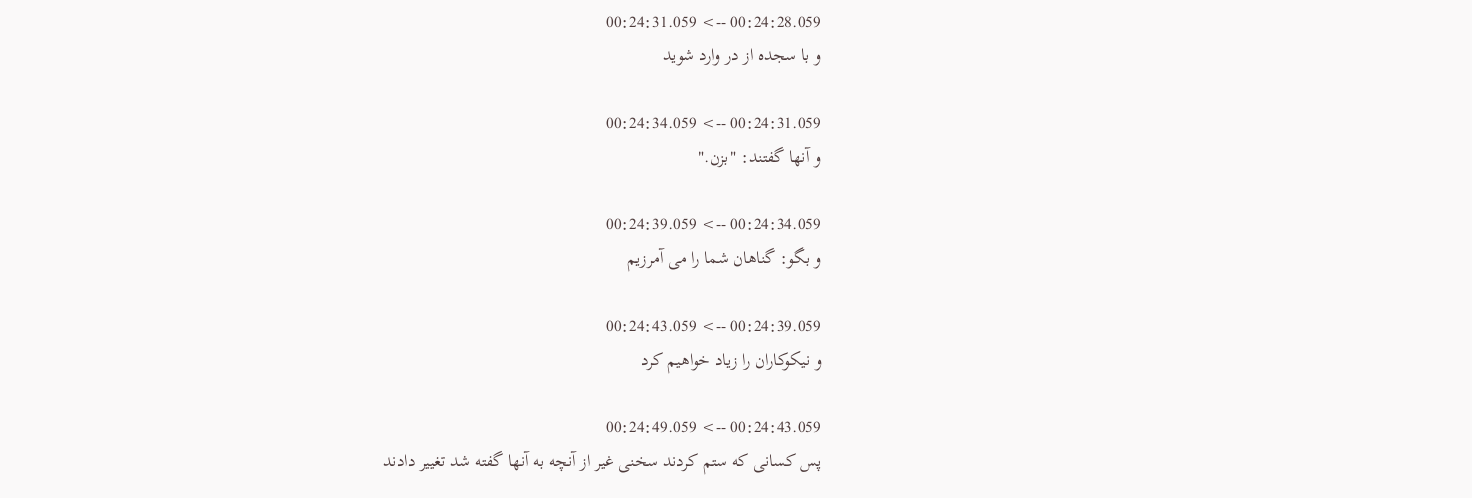00:24:28.059 --> 00:24:31.059
و با سجده از در وارد شوید

00:24:31.059 --> 00:24:34.059
و آنها گفتند: "بزن."

00:24:34.059 --> 00:24:39.059
و بگو: گناهان شما را می آمرزیم

00:24:39.059 --> 00:24:43.059
و نیکوکاران را زیاد خواهیم کرد

00:24:43.059 --> 00:24:49.059
پس كسانى كه ستم كردند سخنى غير از آنچه به آنها گفته شد تغيير دادند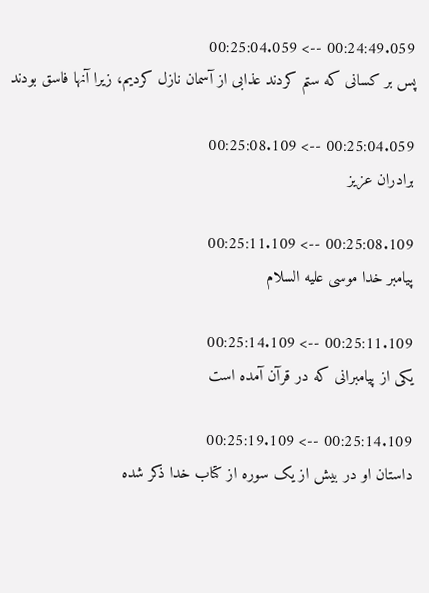00:24:49.059 --> 00:25:04.059
پس بر کسانی که ستم کردند عذابی از آسمان نازل کردیم، زیرا آنها فاسق بودند

00:25:04.059 --> 00:25:08.109
برادران عزیز

00:25:08.109 --> 00:25:11.109
پیامبر خدا موسی علیه السلام

00:25:11.109 --> 00:25:14.109
یکی از پیامبرانی که در قرآن آمده است

00:25:14.109 --> 00:25:19.109
داستان او در بیش از یک سوره از کتاب خدا ذکر شده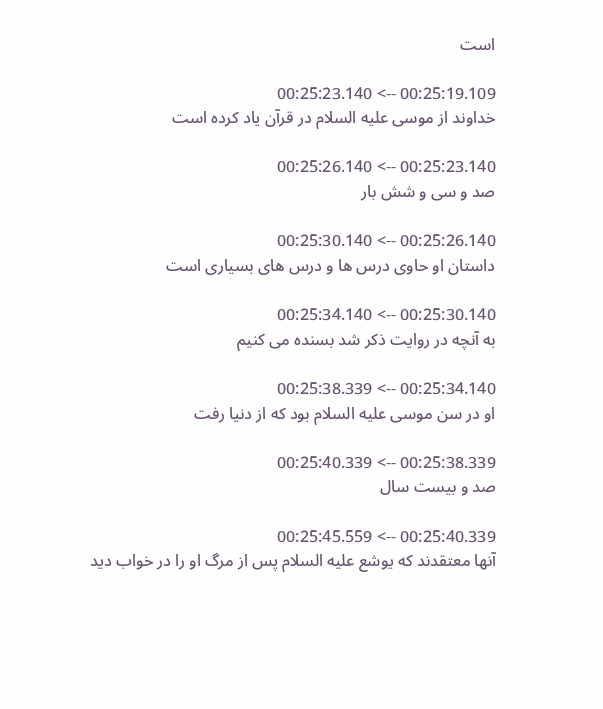است

00:25:19.109 --> 00:25:23.140
خداوند از موسی علیه السلام در قرآن یاد کرده است

00:25:23.140 --> 00:25:26.140
صد و سی و شش بار

00:25:26.140 --> 00:25:30.140
داستان او حاوی درس ها و درس های بسیاری است

00:25:30.140 --> 00:25:34.140
به آنچه در روایت ذکر شد بسنده می کنیم

00:25:34.140 --> 00:25:38.339
او در سن موسی علیه السلام بود که از دنیا رفت

00:25:38.339 --> 00:25:40.339
صد و بیست سال

00:25:40.339 --> 00:25:45.559
آنها معتقدند که یوشع علیه السلام پس از مرگ او را در خواب دید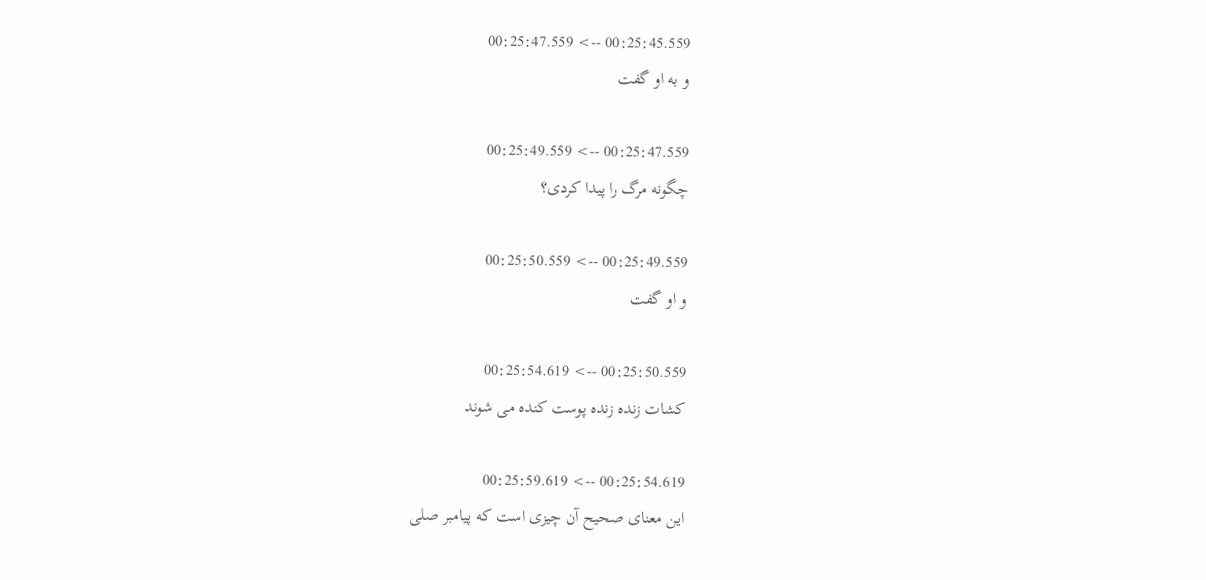00:25:45.559 --> 00:25:47.559
و به او گفت

00:25:47.559 --> 00:25:49.559
چگونه مرگ را پیدا کردی؟

00:25:49.559 --> 00:25:50.559
و او گفت

00:25:50.559 --> 00:25:54.619
کشات زنده زنده پوست کنده می شوند

00:25:54.619 --> 00:25:59.619
این معنای صحیح آن چیزی است که پیامبر صلی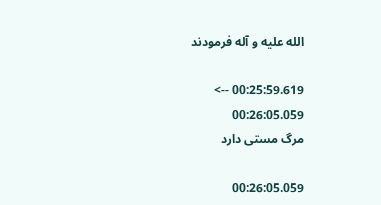الله علیه و آله فرمودند

00:25:59.619 --> 00:26:05.059
مرگ مستی دارد

00:26:05.059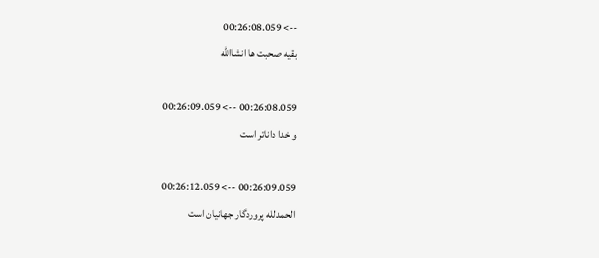--> 00:26:08.059
بقیه صحبت ها انشاالله

00:26:08.059 --> 00:26:09.059
و خدا داناتر است

00:26:09.059 --> 00:26:12.059
الحمدلله پروردگار جهانیان است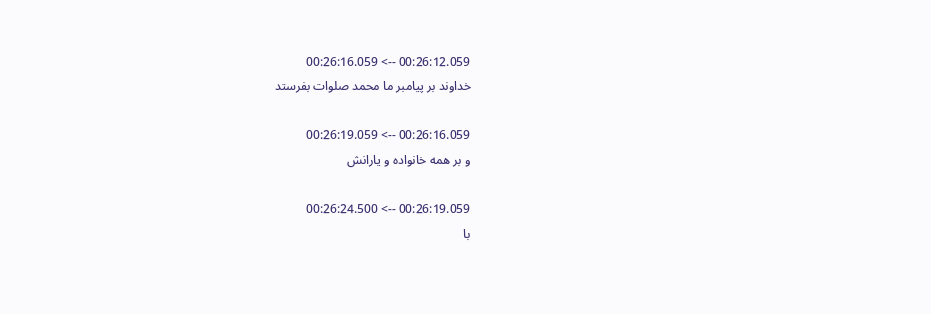00:26:12.059 --> 00:26:16.059
خداوند بر پیامبر ما محمد صلوات بفرستد

00:26:16.059 --> 00:26:19.059
و بر همه خانواده و یارانش

00:26:19.059 --> 00:26:24.500
با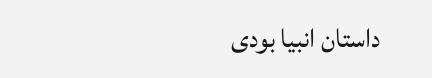داستان انبیا بودی